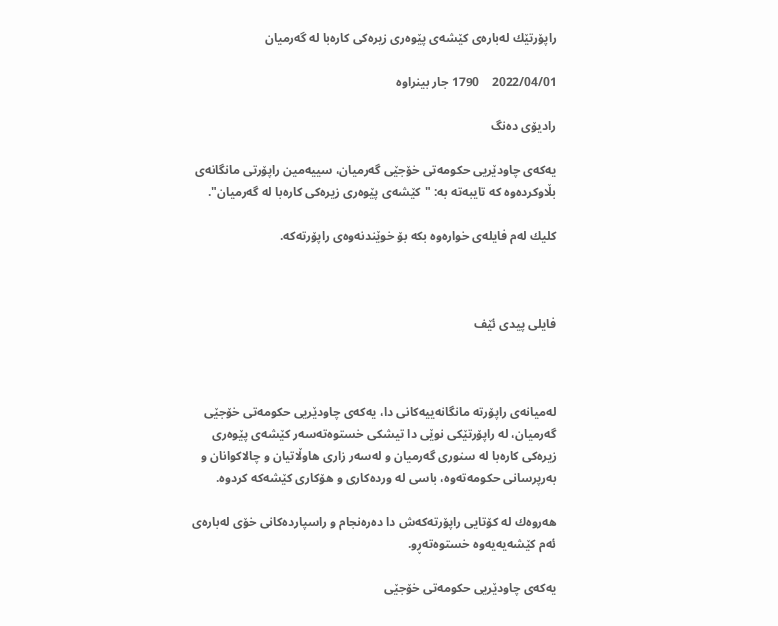راپۆرتێك له‌باره‌ى كێشه‌ى پێوه‌رى زیره‌كى كاره‌با له‌ گه‌رمیان

2022/04/01    1790 جار بینراوە

رادیۆى ده‌نگ

یه‌كه‌ى چاودێریی حكومه‌تى خۆجێی گه‌رمیان، سییه‌مین راپۆرتى مانگانه‌ى بڵاوكرده‌وه‌ كه‌ تایبه‌ته‌ به: "كێشه‌ى پێوه‌رى زیره‌كى كاره‌با له‌ گه‌رمیان".

كلیك لەم فایلەی خواره‌وه‌ بكه‌ بۆ خوێندنه‌وه‌ى راپۆرته‌کە.



فایلی پیدی ئێف



له‌میانه‌ى راپۆرته‌ مانگانه‌ییه‌كانى دا، یه‌كه‌ى چاودێریی حكومه‌تى خۆجێی گه‌رمیان، له‌ راپۆرتێكى نوێی دا تیشكی خستوه‌ته‌سه‌ر كێشه‌ى پێوه‌رى زیره‌كى كاره‌با له‌ سنورى گه‌رمیان و له‌سه‌ر زاری هاوڵاتیان و چالاكوانان و به‌رپرسانى حكومه‌ته‌وه‌، باسی له‌ ورده‌كاری و هۆكارى كێشه‌كه‌ كردوه‌.

هه‌روه‌ك له‌ كۆتایی راپۆرته‌كه‌ش دا ده‌ره‌نجام و راسپارده‌كانى خۆی له‌باره‌ى ئه‌م كێشه‌یه‌یه‌وه‌ خستوه‌ته‌ڕو.

یه‌كه‌ى چاودێریی حكومه‌تى خۆجێی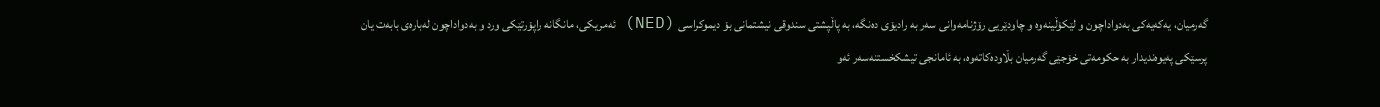گه‌رمیان، یه‌كه‌یه‌كى به‌دواداچون و لێكۆڵینه‌وه‌ و چاودێریی رۆژنامه‌وانى سه‌ر به‌ رادیۆی ده‌نگه‌، به‌ پاڵپشتی سندوقی نیشتمانى بۆ دیموكراسی (NED) ئه‌مریكی، مانگانه‌ راپۆرتێكى ورد و به‌دواداچون له‌باره‌ى بابه‌ت یان پرسێكى په‌یوه‌ندیدار به‌ حكومه‌تى خۆجێی گه‌رمیان بڵاوده‌كاته‌وه‌، به‌ ئامانجی تیشكخستنه‌سه‌ر ئه‌و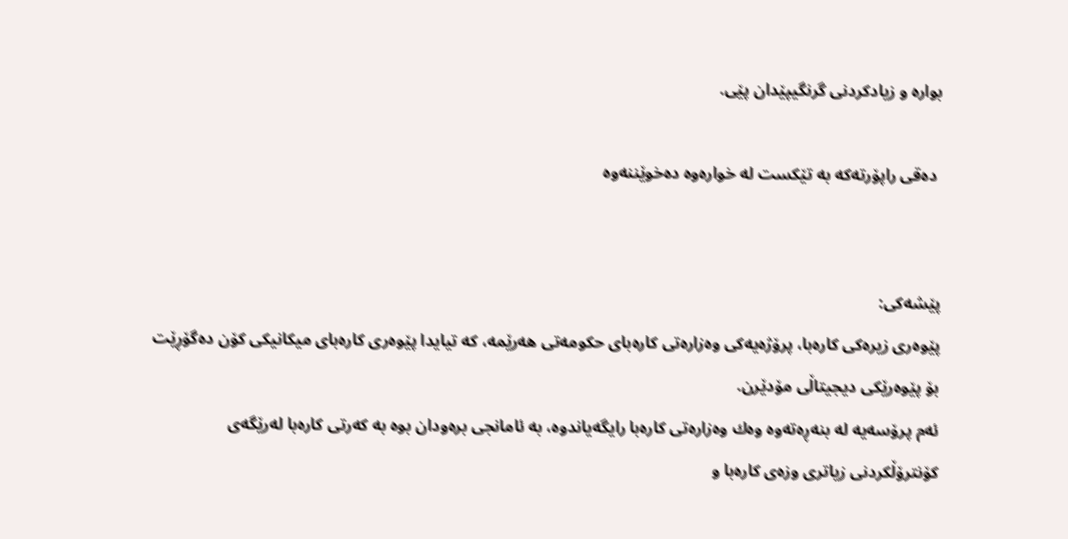بواره‌ و زیادكردنى گرنگیپێدان پێی.

 ده‌قی راپۆرته‌كه‌ به‌ تێكست له‌ خواره‌وه‌ ده‌خوێننه‌وه‌


پێشه‌كى:
پێوه‌رى زیره‌كی كاره‌با، پرۆژه‌یه‌كى وه‌زاره‌تى كاره‌بای حكومه‌تى هه‌رێمه‌، كه‌ تیایدا پێوه‌رى كاره‌باى میكانیكی كۆن ده‌گۆڕێت بۆ پێوه‌رێكى دیجیتاڵی مۆدێرن.
ئه‌م پرۆسه‌یه‌ له‌ بنه‌ڕه‌ته‌وه‌ وه‌ك وه‌زاره‌تى كاره‌با رایگه‌یاندوه‌، به‌ ئامانجى بره‌ودان بوه‌ به‌ كه‌رتى كاره‌با له‌رێگه‌ى كۆنترۆڵكردنى زیاتری وزه‌ى كاره‌با و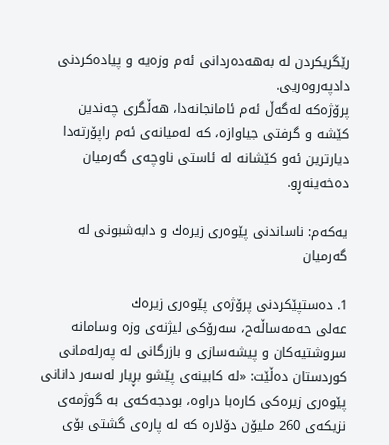رێگریكردن له‌ به‌هه‌ده‌ردانی ئه‌م وزه‌یه‌ و پیاده‌كردنى دادپه‌روه‌ریی.
پرۆژه‌كه‌ له‌گه‌ڵ ئه‌م ئامانجانه‌دا، هه‌ڵگرى چه‌ندین كێشه‌ و گرفتى جیاوازه‌، كه‌ له‌میانه‌ى ئه‌م راپۆرته‌دا دیارترین ئه‌و كێشانه‌ له‌ ئاستى ناوچه‌ى گه‌رمیان ده‌خه‌ینه‌ڕو.

یه‌كه‌م: ناساندنى پێوه‌رى زیره‌ك و دابه‌شبونى له‌ گه‌رمیان

1. ده‌ستپێكردنى پرۆژه‌ى پێوه‌رى زیره‌ك
عه‌لى حه‌مه‌ساڵه‌ح، سه‌رۆكى لیژنه‌ى وزه‌ وسامانە سروشتیه‌كان و پیشه‌سازى و بازرگانی له‌ په‌رله‌مانى كوردستان ده‌ڵێت: «له‌ كابینه‌ى پێشو بڕیار له‌سه‌ر دانانى پێوه‌رى زیره‌كى كاره‌با دراوه‌، بودجه‌كه‌ى به‌ گوژمه‌ى‌ نزیكه‌ى 260 ملیۆن دۆلاره‌ كه‌ له‌ پاره‌ى گشتى بۆى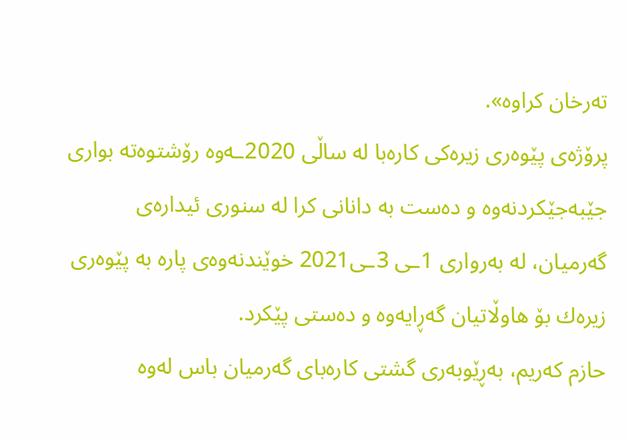ته‌رخان كراوه‌».
پرۆژه‌ى پێوه‌رى زیره‌كى كاره‌با له‌ ساڵى 2020ـه‌وه‌ رۆشتوه‌ته‌ بوارى جێبه‌جێكردنه‌وه‌ و ده‌ست به‌ دانانى كرا له‌ سنورى ئیداره‌ى گه‌رمیان، له‌ به‌روارى 1ـى 3ـى2021 خوێندنه‌وه‌ى پاره‌ به‌ پێوه‌رى زیره‌ك بۆ هاوڵاتیان گه‌ڕایه‌وه‌ و ده‌ستى پێكرد.
حازم كه‌ریم، به‌ڕێوبه‌رى گشتى كاره‌باى گه‌رمیان باس له‌وه‌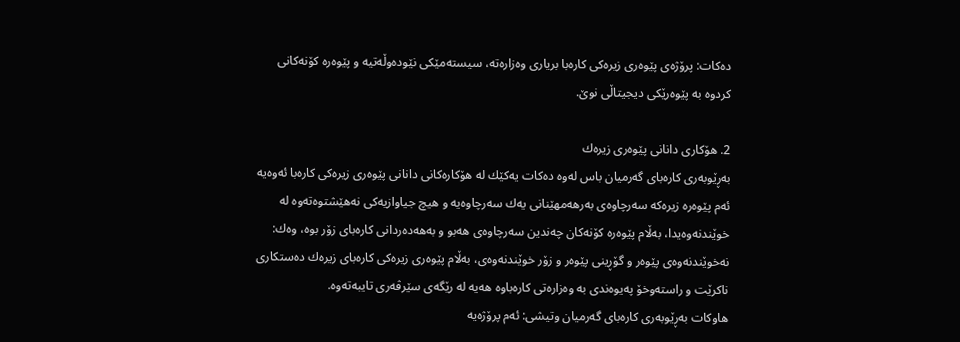ده‌كات: پرۆژه‌ى پێوه‌رى زیره‌كى كاره‌با بریارى وه‌زاره‌ته‌، سیسته‌مێكى نێوده‌وڵه‌تیه‌ و پێوه‌ره‌ كۆنه‌كانى كردوه‌ به‌ پێوه‌رێكى دیجیتاڵى نوێ.

2. هۆكارى دانانى پێوه‌رى زیره‌ك
به‌ڕێوبه‌رى كاره‌باى گه‌رمیان باس لەوە دەکات یه‌كێك له‌ هۆكاره‌كانى دانانى پێوه‌رى زیره‌كى كاره‌با ئه‌وه‌یه‌ ئه‌م پێوه‌ره‌ زیره‌كه‌ سه‌رچاوه‌ى به‌رهه‌مهێنانى یه‌ك سه‌رچاوه‌یه‌ و هیچ جیاوازیه‌كى نه‌هێشتوه‌ته‌وه‌ له‌ خوێندنه‌وه‌یدا، به‌ڵام پێوه‌ره‌ كۆنه‌كان چه‌ندین سه‌رچاوه‌ى هه‌بو و به‌هه‌ده‌ردانى كاره‌باى زۆر بوه،‌ وه‌ك: نه‌خوێندنه‌وه‌ى پێوه‌ر و گۆڕینى پێوه‌ر و زۆر خوێندنه‌وه‌ى، به‌ڵام پێوه‌رى زیره‌كى كاره‌باى زیره‌ك ده‌ستكارى ناكرێت و راسته‌وخۆ په‌یوه‌ندى به‌ وه‌زاره‌تى كاره‌باوه‌ هه‌یه‌ له‌ رێگه‌ى سێرڤه‌رى تایبه‌ته‌وه‌.
هاوكات به‌ڕێوبه‌رى كاره‌باى گه‌رمیان وتیشى: ئه‌م پرۆژه‌یه‌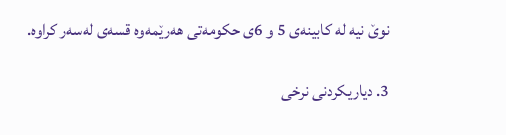نوێ نیه‌ له‌ كابینه‌ى 5 و 6ى حكومه‌تى هه‌رێمه‌وه‌ قسه‌ى له‌سه‌ر كراوه‌.

3. دیاریكردنى نرخی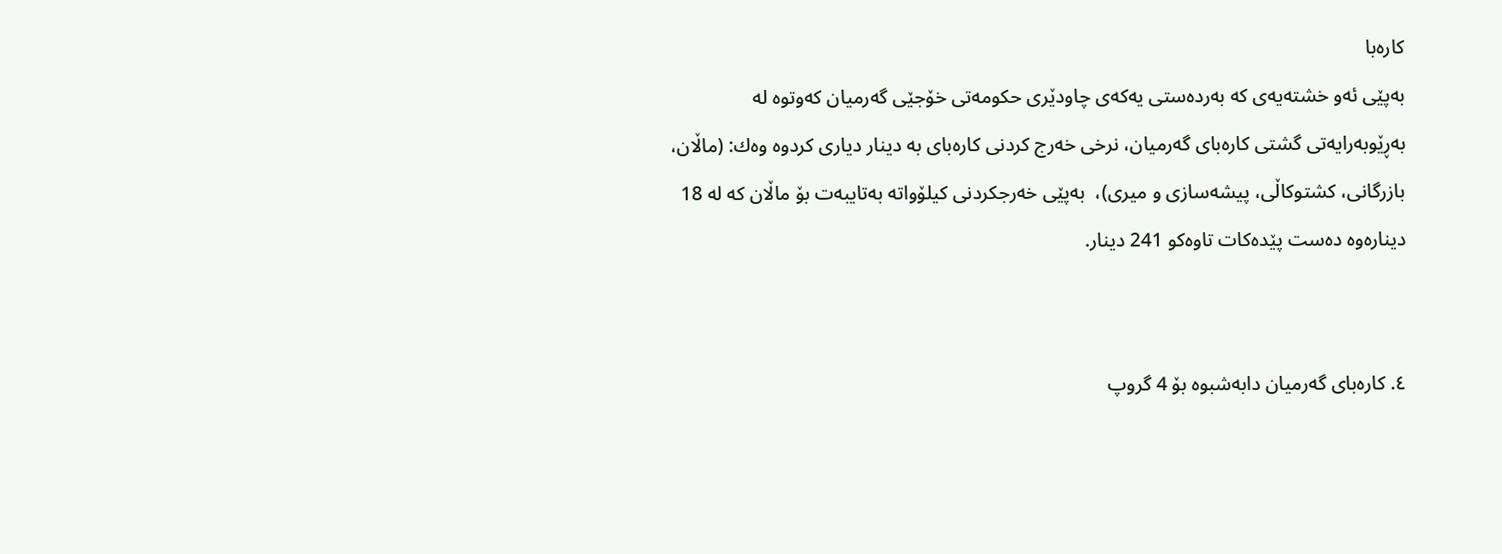كاره‌با
به‌پێى ئه‌و خشته‌یه‌ى كه‌ به‌رده‌ستى یه‌كه‌ى چاودێرى حكومه‌تى خۆجێى گه‌رمیان كه‌وتوه‌ له‌ به‌ڕێوبه‌رایه‌تى گشتى كاره‌باى گه‌رمیان، نرخى خه‌رج كردنى كاره‌باى به‌ دینار دیارى كردوه‌ وه‌ك: (ماڵان، بازرگانى، كشتوكاڵى، پیشه‌سازى و میرى)، ‌ به‌پێى خه‌رجكردنى كیلۆواته‌ به‌تایبه‌ت بۆ ماڵان كه‌ له‌ 18 دیناره‌وه‌ ده‌ست پێده‌كات تاوه‌كو 241 دینار.


٤. كاره‌باى گه‌رمیان دابه‌شبوه‌ بۆ 4 گروپ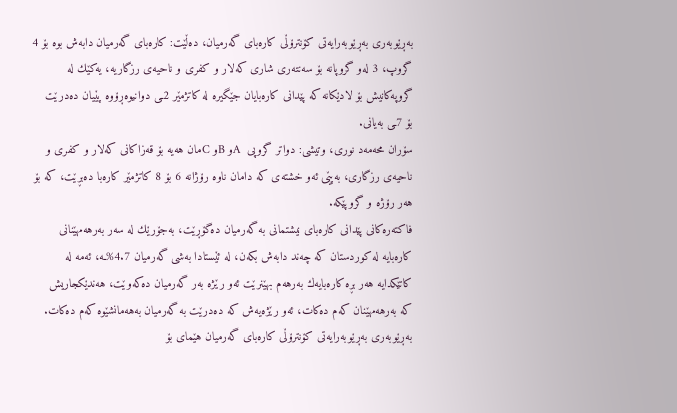به‌ڕێوبه‌رى به‌ڕێوبه‌رایه‌تى كۆنترۆڵى كاره‌باى گه‌رمیان، ده‌ڵێت: كاره‌باى گه‌رمیان دابه‌ش بوه‌ بۆ 4 گروپ، 3 له‌و گروپانه‌ بۆ سه‌نته‌رى شارى كه‌لار و كفرى و ناحیه‌ى رزگاریه‌، یه‌كێك له‌ گروپه‌كانیش بۆ لادێكانه‌ كه‌ پێدانى كاره‌بایان جێگیره‌ له‌ كاتژمێر 2ـى دوانیوه‌ڕۆوه‌ پێیان ده‌درێت بۆ 7ـى به‌یانى.
سۆران محه‌مه‌د نورى، وتیشی: دواتر گروپى  Aو Bو Cمان هه‌یه‌ بۆ قه‌زاكانى كه‌لار و كفرى و ناحیه‌ى رزگاری‌، به‌پێى ئه‌و خشته‌ى كه‌ دامان ناوه‌ رۆژانه‌ 6 بۆ 8 كاتژمێر كاره‌با ده‌بڕێت، كه‌ بۆ هه‌ر رۆژه‌ و گروپێكه‌.
فاكته‌ره‌كانى پێدانى كاره‌باى نیشتمانى به‌ گه‌رمیان ده‌گۆڕێت، به‌جۆرێك له‌ سه‌ر به‌رهه‌مهێنانى كاره‌بایه‌ له‌ كوردستان كه‌ چه‌ند دابه‌ش بكه‌ن، له‌ ئێستادا به‌شى گه‌رمیان 4.7%ـه‌، ئه‌مه‌ له‌ كاتێكدایه‌ هه‌ر بڕه‌ كاره‌بایه‌ك به‌رهه‌م بهێنرێت ئه‌و رێژه‌ به‌ر گه‌رمیان ده‌كه‌وێت، هه‌ندێكجاریش كه‌ به‌رهه‌مهێنان كه‌م ده‌كات، ئه‌و رێژه‌یه‌ش كه‌ ده‌درێت به‌ گه‌رمیان به‌هه‌مانشێوه‌ كه‌م ده‌كات.
به‌ڕێوبه‌رى به‌ڕێوبه‌رایه‌تى كۆنترۆڵى كاره‌باى گه‌رمیان هێماى بۆ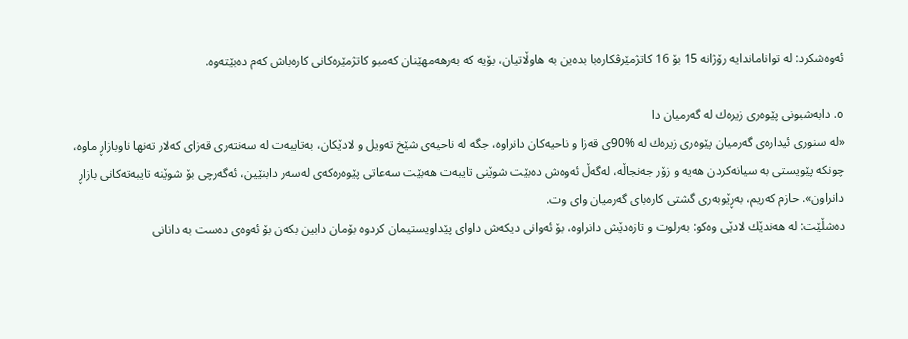ئه‌وه‌شكرد: له‌ تواناماندایه رۆژانه‌‌ 15 بۆ 16 كاتژمێرڤكاره‌با بده‌ین به‌ هاوڵاتیان، بۆیه‌ كه‌ به‌رهه‌مهێنان كه‌مبو كاتژمێره‌كانى كاره‌باش كه‌م ده‌بێته‌وه‌.

٥. دابه‌شبونى پێوەری زیره‌ك له گه‌رمیان دا
«له‌ سنورى ئیداره‌ى گه‌رمیان پێوه‌رى زیره‌ك له‌ %90ى قه‌زا و ناحیه‌كان دانراوه، جگه‌ له‌ ناحیه‌ى شێخ ته‌ویل و لادێكان، به‌تایبه‌ت له‌ سه‌نته‌رى قه‌زاى كه‌لار ته‌نها ناوبازاڕ ماوه‌، چونكه‌ پێویستى به‌ سیانه‌كردن هه‌یه‌ و زۆر جه‌نجاڵه‌، له‌گه‌ڵ ئه‌وه‌ش ده‌بێت شوێنى تایبه‌ت هه‌بێت سه‌عاتى پێوه‌ره‌كه‌ى له‌سه‌ر دابنێین، ئه‌گه‌رچى بۆ شوێنه‌ تایبه‌ته‌كانى بازاڕ دانراون». حازم كه‌ریم، به‌ڕێوبه‌رى گشتى كاره‌باى گه‌رمیان واى وت.
ده‌شڵێت: له‌ هه‌ندێك لادێی وه‌كو: به‌رلوت و تازه‌دێش دانراوه‌، بۆ ئه‌وانى دیكه‌ش داواى پێداویستیمان كردوه‌ بۆمان دابین بكه‌ن بۆ ئه‌وه‌ى ده‌ست به‌ دانانى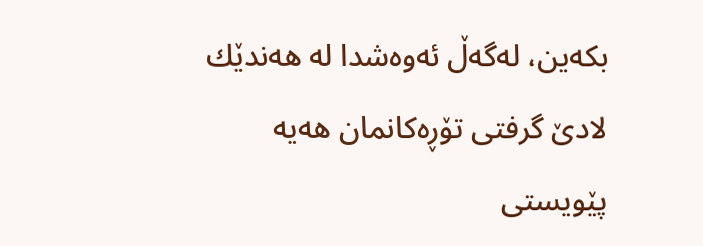بكه‌ین، له‌گه‌ڵ ئه‌وه‌شدا له‌ هه‌ندێك لادێ گرفتى تۆڕه‌كانمان هه‌یه‌ پێویستى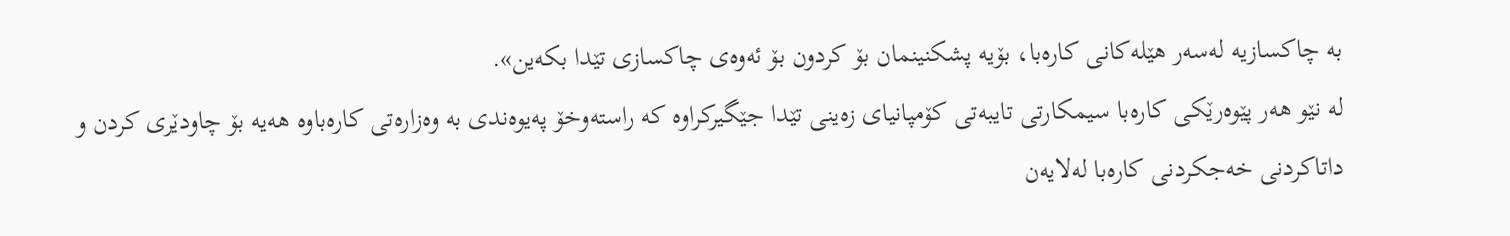به‌ چاكسازیه‌ له‌سه‌ر هێله‌كانى كاره‌با، بۆیه‌ پشكنینمان بۆ كردون بۆ ئه‌وه‌ى چاكسازى تێدا بكه‌ین».
له‌ نێو هه‌ر پێوه‌رێكى كاره‌با سیمكارتى تایبه‌تى كۆمپانیاى زه‌ینى تێدا جێگیركراوه‌ كه‌ راسته‌وخۆ په‌یوه‌ندى به‌ وه‌زاره‌تى كاره‌باوه‌ هه‌یه‌ بۆ چاودێرى كردن و داتاكردنى خه‌جكردنى كاره‌با له‌لایه‌ن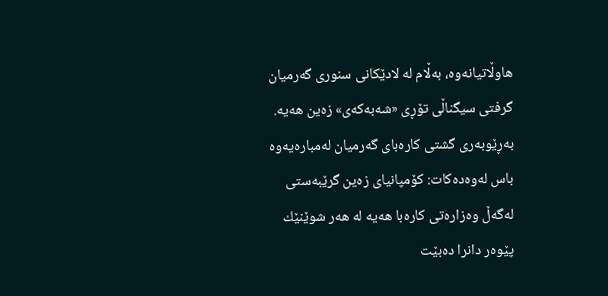هاوڵاتیانه‌وه‌، به‌ڵام له‌ لادێكانى سنورى گه‌رمیان گرفتى سیگناڵی تۆڕی «شه‌به‌كه‌ى» زه‌ین هه‌یه‌.
به‌ڕێوبه‌رى گشتى كاره‌باى گه‌رمیان له‌مباره‌یه‌وه‌ باس له‌وه‌ده‌كات: كۆمپانیاى زه‌ین گرێبه‌ستى له‌گه‌ڵ وه‌زاره‌تى كاره‌با هه‌یه‌ له‌ هه‌ر شوێنێك پێوه‌ر دانرا ده‌بێت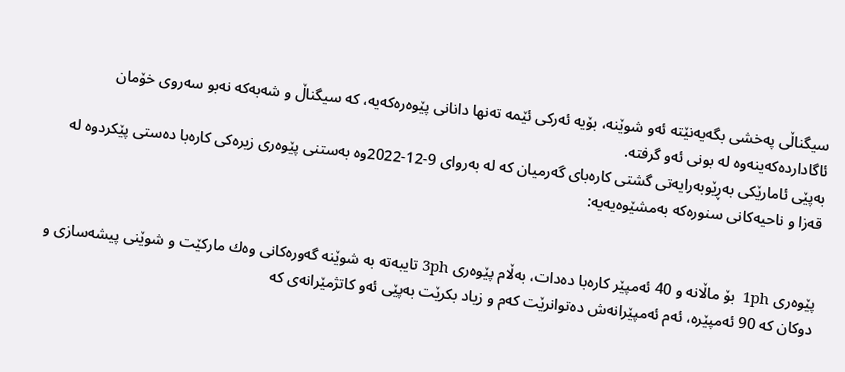سیگناڵی په‌خشى بگه‌یه‌نێته‌ ئه‌و شوێنه‌، بۆیه‌ ئه‌ركى ئێمه‌ ته‌نها دانانى پێوه‌ره‌‌كه‌یه‌، كه‌ سیگناڵ و شه‌به‌كه‌ نه‌بو سه‌روى خۆمان ئاگادارده‌كه‌ینه‌وه‌ له‌ بونى ئه‌و گرفته‌.
به‌پێى ئامارێكى به‌ڕێوبه‌رایه‌تى گشتى كاره‌باى گه‌رمیان كه‌ له‌ به‌رواى 9-12-2022وه‌ به‌ستنى پێوه‌رى زیره‌كى كاره‌با ده‌ستى پێكردوه‌ له‌ قه‌زا و ناحیه‌كانى سنوره‌كه‌ به‌مشێوه‌یه‌یه‌:


پێوه‌رى 1ph  بۆ ماڵانه‌ و 40 ئه‌مپێر كاره‌با ده‌دات، به‌ڵام پێوه‌رى 3ph تایبه‌ته‌ به‌ شوێنه‌ گه‌وره‌كانى وه‌ك ماركێت و شوێنى پیشه‌سازى و دوكان كه‌ 90 ئه‌مپێره‌، ئه‌م ئه‌مپێرانه‌ش ده‌توانرێت كه‌م و زیاد بكرێت به‌پێى ئه‌و كاتژمێرانه‌ى كه‌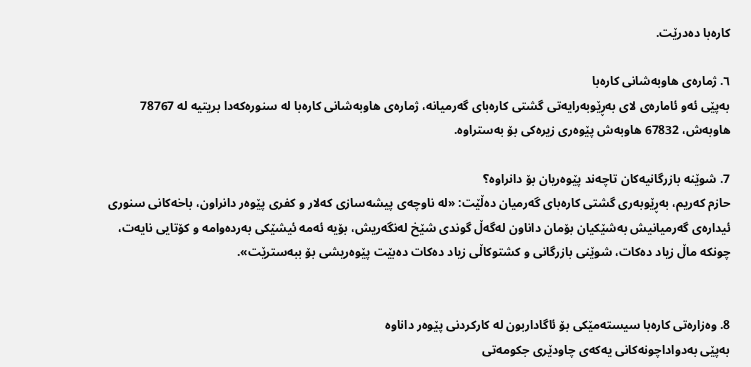كاره‌با ده‌درێت.

٦. ژماره‌ى هاوبه‌شانى كاره‌با
به‌پێى ئه‌و ئاماره‌ى لای به‌ڕێوبه‌رایه‌تى گشتى كاره‌باى گه‌رمیانە، ژماره‌ى هاوبه‌شانى كاره‌با له‌ سنوره‌كه‌دا بریتیه‌ له‌ 78767 هاوبه‌ش، 67832 هاوبه‌ش پێوه‌رى زیرەکی بۆ به‌ستراوه‌.

7. شوێنه‌ بازرگانیه‌كان تاچه‌ند پێوه‌ریان بۆ دانراوه‌؟
حازم كه‌ریم، به‌ڕێوبه‌رى گشتى كاره‌باى گه‌رمیان ده‌ڵێت: «له‌ ناوچه‌ى پیشه‌سازى كه‌لار و كفرى پێوەر دانراون، باخه‌كانى سنورى ئیداره‌ى گه‌رمیانیش به‌شێكیان بۆمان داناون له‌گه‌ڵ گوندى شێخ له‌نگه‌ریش، بۆیه‌ ئه‌مه‌ ئیشێكى به‌رده‌وامه‌ و كۆتایى نایه‌ت، چونكه‌ ماڵ زیاد ده‌كات، شوێنى بازرگانى و كشتوكاڵى زیاد ده‌كات ده‌بێت پێوه‌ریشی بۆ ببه‌سترێت».


8. وه‌زاره‌تى كاره‌با سیسته‌مێكى بۆ ئاگاداربون له‌ كاركردنى پێوه‌ر داناوه
به‌پێى به‌دواداچونه‌كانى یه‌كه‌ى چاودێرى جكومه‌تى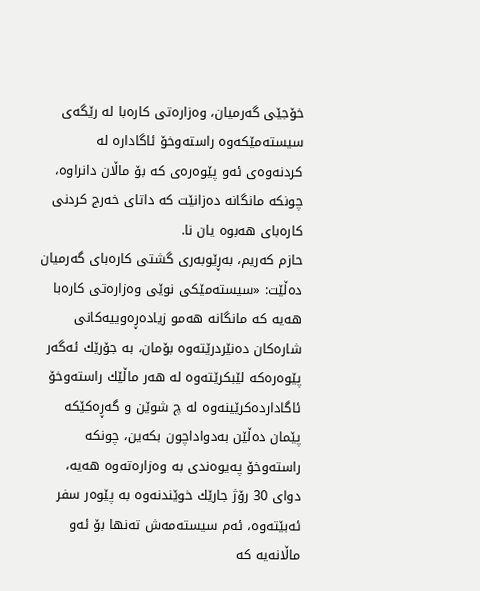خۆجێى گه‌رمیان، وه‌زاره‌تى كاره‌با له‌ رێگه‌ى سیسته‌مێكه‌وه‌ راسته‌وخۆ ئاگاداره‌ له‌ كردنه‌وه‌ى ئه‌و پێوه‌ره‌ى كه‌ بۆ ماڵان دانراوه‌، چونكه‌ مانگانه‌ ده‌زانێت كه‌ داتاى خه‌رج كردنى كاره‌باى هه‌بوه‌ یان نا.
حازم كه‌ریم، به‌ڕێوبه‌رى گشتى كاره‌باى گه‌رمیان ده‌ڵێت: «سیسته‌مێكى نوێى وه‌زاره‌تى كاره‌با هه‌یه‌ كه‌ مانگانه‌ هه‌مو زیاده‌ڕه‌وییه‌كانى شاره‌كان ده‌نێردرێته‌وه‌ بۆمان، به‌ جۆرێك ئه‌گه‌ر پێوه‌ره‌كه‌ لێبكرێته‌وه‌ له‌ هه‌ر ماڵێك راسته‌وخۆ ئاگادارده‌كرێینه‌وه‌ له‌ چ شوێن و گه‌ڕه‌كێكه‌ پێمان ده‌ڵێن به‌دواداچون بكه‌ین، چونكه‌ راسته‌وخۆ په‌یوه‌ندى به‌ وه‌زاره‌ته‌وه‌ هه‌یه‌، دواى 30 رۆژ جارێك خوێندنه‌وه‌ به‌ پێوه‌ر سفر ئه‌بێته‌وه‌، ئه‌م سیسته‌مه‌ش ته‌نها بۆ ئه‌و ماڵانه‌یه‌ كه‌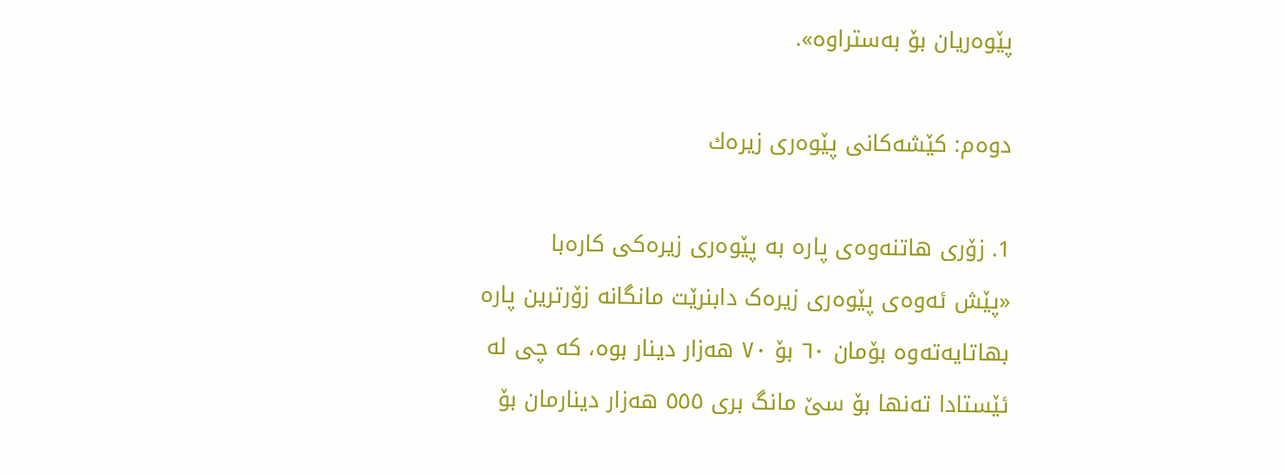پێوه‌ریان بۆ به‌ستراوه‌».

دوه‌م: كێشه‌كانى پێوه‌رى زیره‌ك

1. زۆرى هاتنه‌وه‌ى پاره‌ به‌ پێوه‌رى زیره‌كى كاره‌با
«پێش ئەوەی پێوەری زیرەک دابنرێت مانگانە زۆرترین پارە بهاتایەتەوە بۆمان ٦٠ بۆ ٧٠ هەزار دینار بوە، کە چی لە ئێستادا تەنها بۆ سێ مانگ بری ٥٥٥ هەزار دینارمان بۆ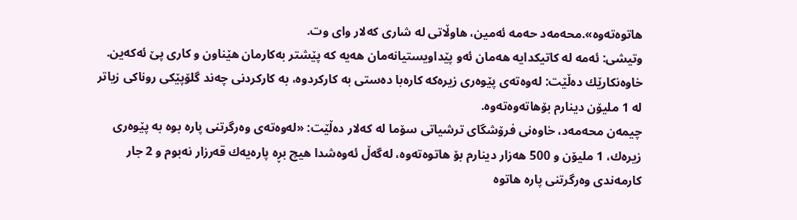هاتوەتەوە».محەمەد حەمە ئه‌مین، هاوڵاتی لە شاری کەلار واى وت.
وتیشی: ئەمە لە کاتیکدایە هەمان ئەو پێداویستیانەمان هه‌یه‌ کە پێشتر بەکارمان هێناون و کاری پێ ئەکەین.
خاوه‌نكارێك ده‌ڵێت: له‌وه‌ته‌ى پێوه‌رى زیره‌كه‌ كاره‌با ده‌ستى به‌ كاركردوه‌، به‌ كاركردنى چه‌ند گلۆپێكى روناكى زیاتر له‌ 1 ملیۆن دینارم بۆهاته‌وه‌ته‌وه‌.
چیمه‌ن محه‌مه‌د، خاوه‌نى فرۆشگاى ترشیاتى سۆما له‌ كه‌لار ده‌ڵێت: «له‌وه‌ته‌ى وه‌رگرتنى پاره‌ بوه‌ به‌ پێوه‌رى زیره‌ك، 1 ملیۆن و 500 هه‌زار دینارم بۆ هاتوه‌ته‌وه‌، له‌گه‌ڵ ئه‌وه‌شدا هیچ بڕه‌ پاره‌یه‌ك قه‌رزار نه‌بوم و 2 جار كارمه‌ندى وه‌رگرتنى پاره‌ هاتوه‌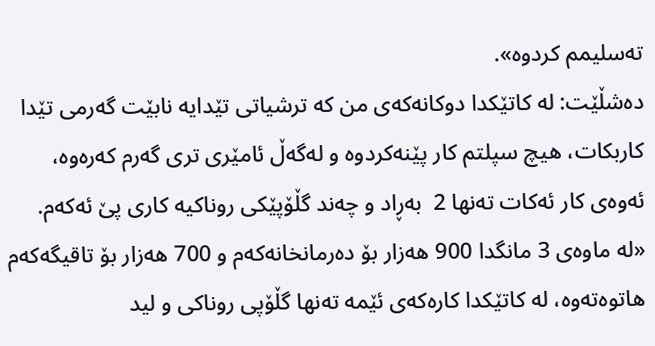ته‌سلیمم كردوه‌».
ده‌شڵێت: له‌ كاتێكدا دوكانه‌كه‌ى من كه‌ ترشیاتى تێدایه‌ نابێت گه‌رمى تێدا كاربكات، هیچ سپلتم كار پێنه‌كردوه‌ و له‌گه‌ڵ ئامێرى ترى گه‌رم كه‌ره‌وه‌، ئه‌وه‌ى كار ئه‌كات ته‌نها 2  به‌ڕاد و چه‌ند گڵۆپێكى روناكیه‌ كارى پێ ئه‌كه‌م.
«له‌ ماوه‌ى 3 مانگدا 900 هه‌زار بۆ ده‌رمانخانه‌كه‌م و 700 هه‌زار بۆ تاقیگه‌كه‌م هاتوه‌ته‌وه‌، له‌ كاتێكدا كاره‌كه‌ى ئێمه‌ ته‌نها گڵۆپى روناكى و لید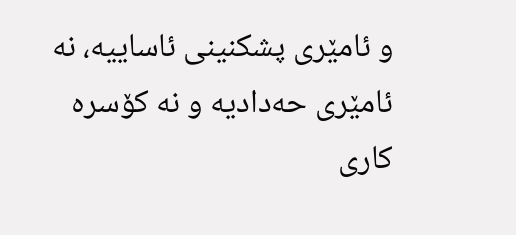و ئامێرى پشكنینى ئاساییه‌، نه‌ ئامێرى حه‌دادیه‌ و نه‌ كۆسره‌ كارى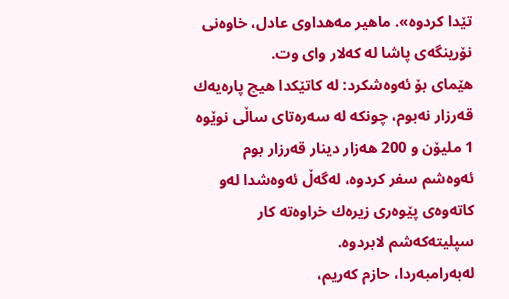تێدا كردوه‌». ماهیر مه‌هداوى عادل، خاوه‌نى نۆرینگه‌ى پاشا له‌ كه‌لار واى وت.
هێماى بۆ ئه‌وه‌شكرد: له‌ كاتێكدا هیچ پاره‌یه‌ك قه‌رزار نه‌بوم، چونكه‌ له‌ سه‌ره‌تاى ساڵى نوێوه‌ 1 ملیۆن و 200 هه‌زار دینار قه‌رزار بوم ئه‌وه‌شم سفر كردوه‌، له‌گه‌ڵ ئه‌وه‌شدا له‌و كاته‌وه‌ى پێوه‌رى زیره‌ك خراوه‌ته‌ كار سپلیته‌كه‌شم لابردوه‌.
له‌به‌رامبه‌ردا، حازم كه‌ریم،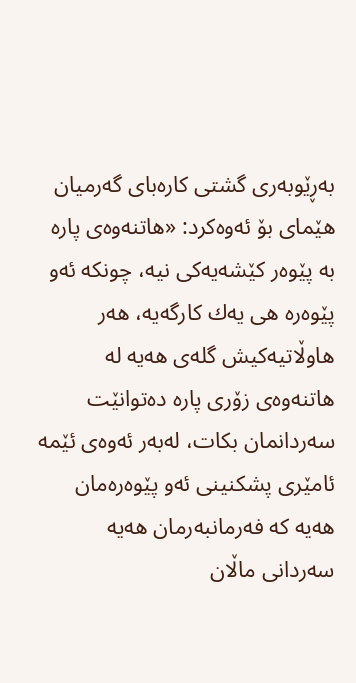به‌ڕێوبه‌رى گشتى كاره‌باى گه‌رمیان هێماى بۆ ئه‌وه‌كرد: «هاتنه‌وه‌ى پاره‌ به‌ پێوه‌ر كێشه‌یه‌كى نیه‌، چونكه‌ ئه‌و پێوه‌رە هى یه‌ك كارگه‌یه‌، هه‌ر هاوڵاتیه‌كیش گله‌ى هه‌یه‌ له‌ هاتنه‌وه‌ى زۆرى پاره‌ ده‌توانێت سه‌ردانمان بكات، له‌به‌ر ئه‌وه‌ى ئێمه‌ ئامێرى پشكنینى ئه‌و پێوه‌ره‌مان هه‌یه‌ كه‌ فه‌رمانبه‌رمان هه‌یه‌ سه‌ردانى ماڵان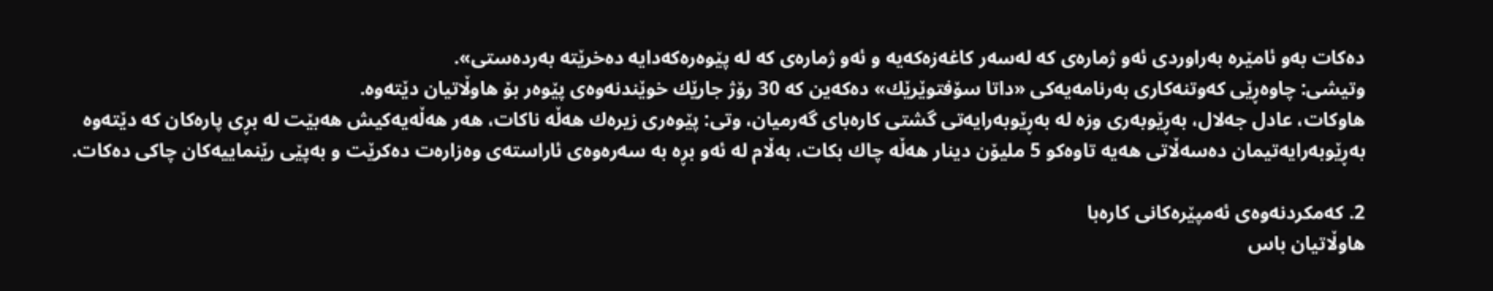ده‌كات به‌و ئامێره‌ به‌راوردى ئه‌و ژماره‌ى كه‌ له‌سه‌ر كاغه‌زه‌كه‌یه‌ و ئه‌و ژماره‌ى كه‌ له‌ پێوه‌ره‌كه‌دایه‌ ده‌خرێته‌ به‌رده‌ستى».
وتیشى: چاوه‌ڕێی كه‌وتنه‌كارى به‌رنامه‌یه‌كی «داتا سۆفتوێرێك» دەکەین كه‌‌ 30 رۆژ جارێك خوێندنه‌وه‌ى پێوه‌ر بۆ هاوڵاتیان دێته‌وه.
هاوكات، عادل جه‌لال، به‌ڕێوبه‌رى وزه‌ له‌ به‌ڕێوبه‌رایه‌تى گشتى كاره‌بای گه‌رمیان، وتى: پێوه‌رى زیره‌ك هه‌ڵه‌ ناكات، هه‌ر هه‌ڵه‌یه‌كیش هه‌بێت له‌ بڕى پاره‌كان كه‌ دێته‌وه‌ به‌ڕێوبه‌رایه‌تیمان ده‌سه‌ڵاتى هه‌یه‌ تاوه‌كو 5 ملیۆن دینار هه‌ڵه‌ چاك بكات، به‌ڵام له‌ ئه‌و بڕه‌ به‌ سه‌ره‌وه‌ى ئاراسته‌ى وه‌زاره‌ت ده‌كرێت و به‌پێى رێنماییه‌كان چاكى ده‌كات.

2. كه‌مكردنه‌وه‌ى ئه‌مپێره‌كانى كاره‌با
هاوڵاتیان باس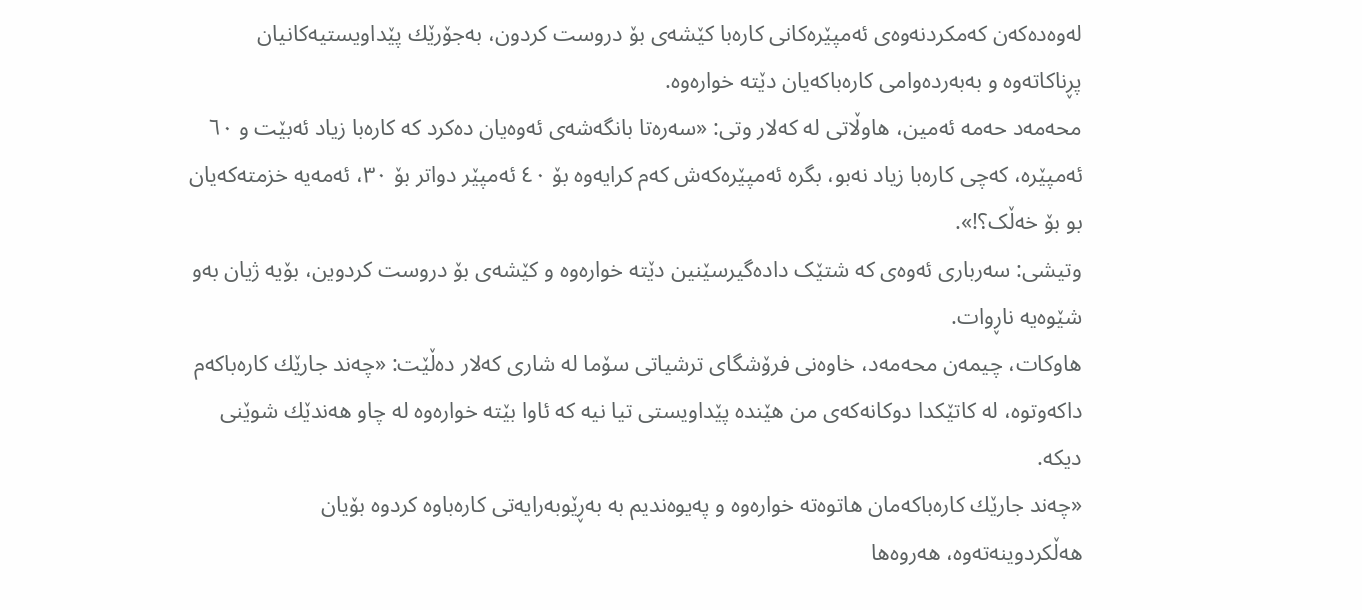له‌وه‌ده‌كه‌ن كه‌مكردنه‌وه‌ى ئه‌مپێره‌كانى كاره‌با كێشه‌ى بۆ دروست كردون، به‌جۆرێك پێداویستیه‌كانیان پڕناكاته‌وه‌ و به‌به‌رده‌وامى كاره‌باكه‌یان دێته‌ خواره‌وه‌.
محەمەد حەمە ئەمین، هاوڵاتی لە کەلار وتی: «سەرەتا بانگەشەی ئەوەیان دەکرد کە کارەبا زیاد ئەبێت و ٦٠ ئەمپێرە، کەچی کارەبا زیاد نه‌بو، بگره‌ ئەمپێرەکەش کەم کرایەوە بۆ ٤٠ ئەمپێر دواتر بۆ ٣٠، ئەمەیە خزمتەکەیان بو بۆ خەڵک؟!».
وتیشی: سەرباری ئەوەی کە شتێک دادەگیرسێنین دێتە خوارەوە و کێشەی بۆ دروست کردوین، بۆیە ژیان بەو شێوەیە ناڕوات.
هاوكات، چیمه‌ن محه‌مه‌د، خاوه‌نى فرۆشگاى ترشیاتى سۆما له‌ شارى كه‌لار ده‌ڵێت: «چه‌ند جارێك كاره‌باكه‌م داكه‌وتوه‌، له‌ كاتێكدا دوكانه‌كه‌ى من هێنده‌ پێداویستى تیا نیه‌ كه‌ ئاوا بێته‌ خواره‌وه‌ له‌ چاو هه‌ندێك شوێنى دیكه‌.
«چه‌ند جارێك كاره‌باكه‌مان هاتوه‌ته‌ خواره‌وه‌ و په‌یوه‌ندیم به‌ به‌ڕێوبه‌رایه‌تى كاره‌باوه‌ كردوه‌ بۆیان هه‌ڵكردوینه‌ته‌وه‌، هه‌روه‌ها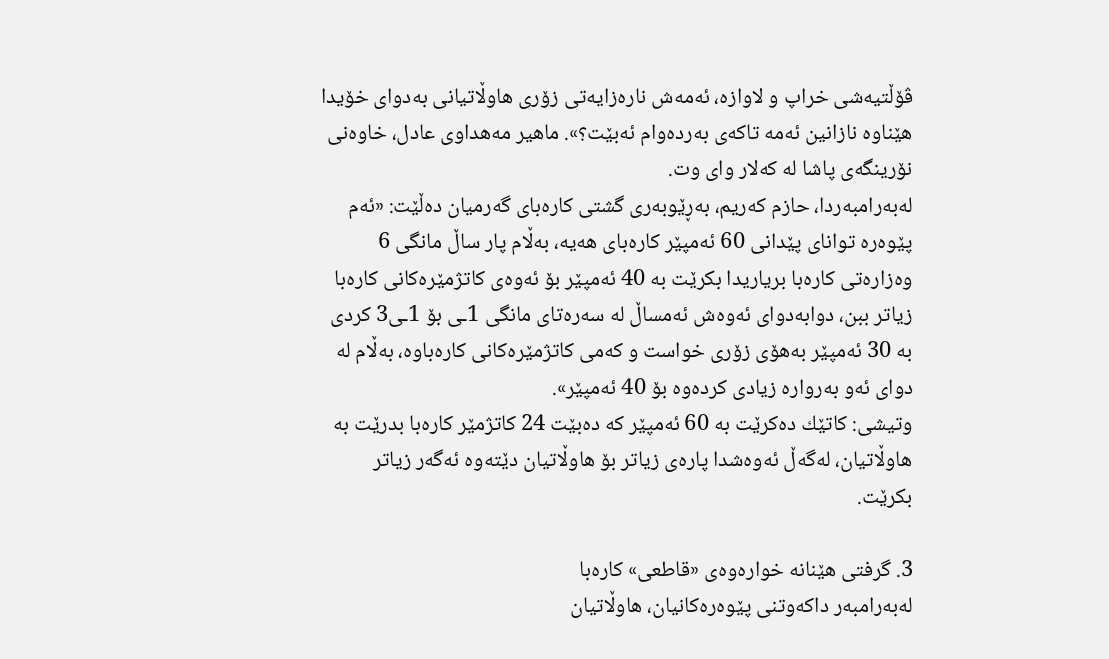ڤۆڵتیه‌شى خراپ‌ و لاوازه‌، ئه‌مه‌ش ناره‌زایه‌تى زۆرى هاوڵاتیانى به‌دواى خۆیدا هێناوه‌ نازانین ئه‌مه‌ تاكه‌ى به‌رده‌وام ئه‌بێت؟». ماهیر مه‌هداوى عادل، خاوه‌نى نۆرینگه‌ى پاشا له‌ كه‌لار واى وت.
له‌به‌رامبه‌ردا، حازم كه‌ریم، به‌ڕێوبه‌رى گشتى كاره‌باى گه‌رمیان ده‌ڵێت: «ئه‌م پێوه‌ره‌ تواناى پێدانى 60 ئه‌مپێر كاره‌باى هه‌یه‌، به‌ڵام پار ساڵ مانگى 6 وه‌زاره‌تى كاره‌با بریاریدا بكرێت به‌ 40 ئه‌مپێر بۆ ئه‌وه‌ى كاتژمێره‌كانى كاره‌با زیاتر ببن، دوابه‌دواى ئه‌وه‌ش ئه‌مساڵ له‌ سه‌ره‌تاى مانگى 1ـى بۆ 1ـى3 كردى به‌ 30 ئه‌مپێر به‌هۆى زۆرى خواست و كه‌مى كاتژمێره‌كانى كاره‌باوه‌، به‌ڵام له‌ دواى ئه‌و به‌رواره‌ زیادى كرده‌وه‌ بۆ 40 ئه‌مپێر».
وتیشى: كاتێك ده‌كرێت به‌ 60 ئه‌مپێر كه‌ ده‌بێت 24 كاتژمێر كاره‌با بدرێت به‌ هاوڵاتیان، له‌گه‌ڵ ئه‌وه‌شدا پاره‌ى زیاتر بۆ هاوڵاتیان دێته‌وه‌ ئه‌گه‌ر زیاتر بكرێت.

3. گرفتى هێنانه‌ خواره‌وه‌ى «قاطعی» كاره‌با
له‌به‌رامبه‌ر داكه‌وتنى پێوه‌ره‌كانیان، هاوڵاتیان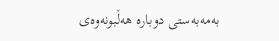به‌مه‌به‌ستى دوباره‌ هه‌ڵبونه‌وه‌ى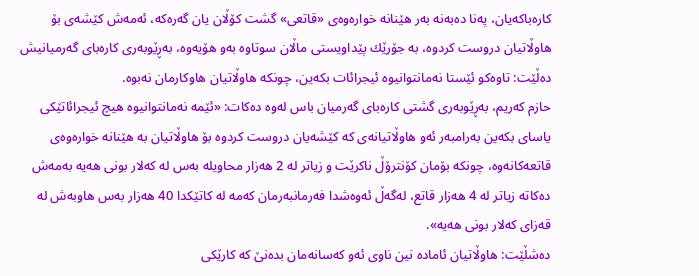كاره‌باكه‌یان، په‌نا ده‌به‌نه‌ به‌ر هێنانه‌ خواره‌وه‌ى «قاتعى» گشت كۆڵان یان گه‌ره‌كه‌، ئه‌مه‌ش كێشه‌ى بۆ هاوڵاتیان دروست كردوه‌، به‌ جۆرێك پێداویستى ماڵان سوتاوه‌ به‌و هۆیه‌وه‌، به‌ڕێوبه‌رى كاره‌باى گه‌رمیانیش ده‌ڵێت: تاوه‌كو ئێستا نه‌مانتوانیوه‌ ئیجرائات بكه‌ین، چونكه‌ هاوڵاتیان هاوكارمان نه‌بوه‌.
حازم كه‌ریم، به‌ڕێوبه‌رى گشتى كاره‌باى گه‌رمیان باس له‌وه‌ ده‌كات: «ئێمه‌ نه‌مانتوانیوه‌ هیچ ئیجرائاتێكى یاساى بكه‌ین به‌رامبه‌ر ئه‌و هاوڵاتیانه‌ى كه‌ كێشه‌یان دروست كردوه‌ بۆ هاوڵاتیان به‌ هێنانه‌ خواره‌وه‌ى قاتعه‌كانه‌وه‌، چونكه‌ بۆمان كۆنترۆڵ ناكرێت و زیاتر له‌ 2 هه‌زار محاویله‌ به‌س له‌ كه‌لار بونى هه‌یه‌ به‌مه‌ش ده‌كاته‌ زیاتر له‌ 4 هه‌زار قاتع، له‌گه‌ڵ ئه‌وه‌شدا فه‌رمانبه‌رمان كه‌مه‌ له‌ كاتێكدا 40 هه‌زار به‌س هاوبه‌ش له‌ قه‌زاى كه‌لار بونى هه‌یه‌».
ده‌شڵێت: هاوڵاتیان ئاماده‌ نین ناوى ئه‌و كه‌سانه‌مان بده‌نێ كه‌ كارێكى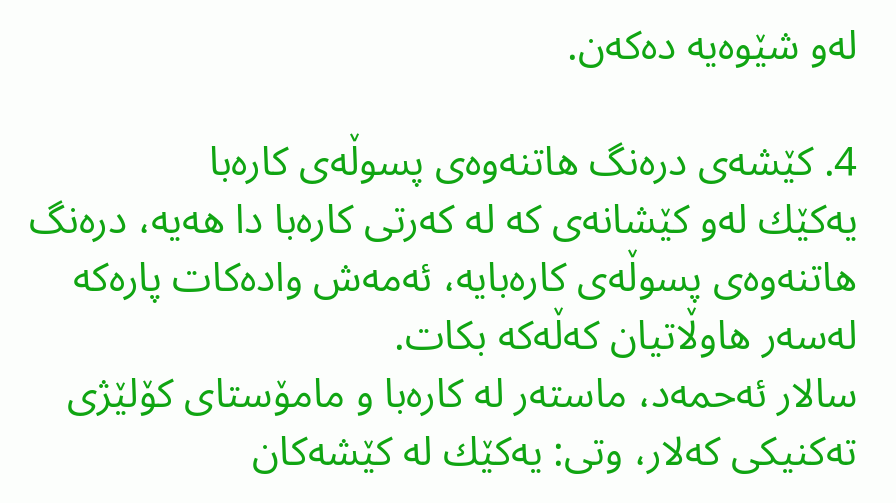له‌و شێوه‌یه‌ ده‌كه‌ن.

4. كێشه‌ى دره‌نگ هاتنه‌وه‌ى پسوڵه‌ى كاره‌با
یه‌كێك له‌و كێشانه‌ى كه‌ له‌ كه‌رتى كاره‌با دا هه‌یه‌، دره‌نگ هاتنه‌وه‌ى پسوڵه‌ى كاره‌بایه‌، ئه‌مه‌ش واده‌كات پاره‌كه‌ له‌سه‌ر هاوڵاتيان كه‌ڵه‌كه‌ بكات.
سالار ئه‌حمه‌د، ماسته‌ر له‌ كاره‌با و مامۆستاى كۆلێژی ته‌كنیكی كه‌لار، وتى: یه‌كێك له‌ كێشه‌كان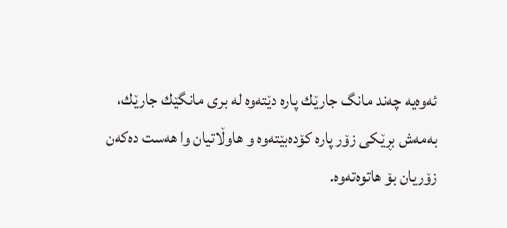ئه‌وه‌یه‌ چه‌ند مانگ جارێك پاره‌ دێته‌وه‌ له‌ برى مانگێك جارێك، به‌مه‌ش بڕێكى زۆر پاره‌ كۆده‌بێته‌وه‌ و هاوڵاتیان وا هه‌ست ده‌كه‌ن زۆریان بۆ هاتوه‌ته‌وه‌.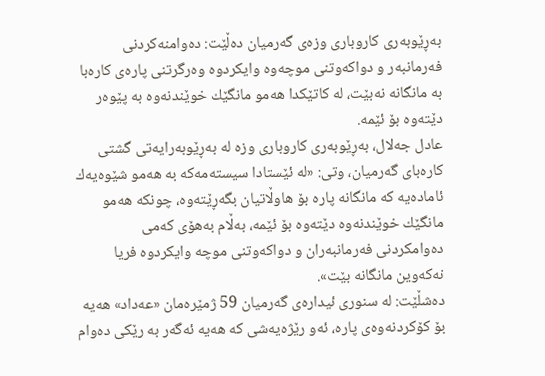به‌ڕێوبه‌رى كاروبارى و‌زه‌ى گه‌رمیان ده‌ڵێت: ده‌وامنه‌كردنى فه‌رمانبه‌ر و دواكه‌وتنى موچه‌وه‌ وایكردوه‌ وه‌رگرتنى پاره‌ى كاره‌با به‌ مانگانه‌ نه‌بێت، له‌ كاتێكدا هه‌مو مانگێك خوێندنه‌وه‌ به‌ پێوه‌ر دێته‌وه‌ بۆ ئێمه‌.
عادل جه‌لال، به‌ڕێوبه‌رى كاروبارى و‌زه‌ له‌ به‌ڕێوبه‌رایه‌تى گشتى كاره‌باى گه‌رمیان، وتى: «له‌ ئێستادا سیسته‌مه‌كه‌ به‌ هه‌مو شێوه‌یه‌ك ئاماده‌یه‌ كه‌ مانگانه‌ پاره‌ بۆ هاوڵاتیان بگه‌ڕێته‌وه‌، چونكه‌ هه‌مو مانگێك خوێندنه‌وه‌ دێته‌وه‌ بۆ ئێمه‌، به‌ڵام به‌هۆى كه‌مى ده‌وامكردنى فه‌رمانبه‌ران و دواكه‌وتنى موچه‌ وایكردوه‌ فریا نه‌كه‌وین مانگانه‌ بێت».
ده‌شڵێت: له‌ سنورى ئیداره‌ى گه‌رمیان 59 ژمێره‌مان «عه‌داد» هه‌یه‌ بۆ كۆكردنه‌وه‌ى پاره‌، ئه‌و رێژه‌یه‌شى كه‌ هه‌یه‌ ئه‌گه‌ر به‌ رێكى ده‌وام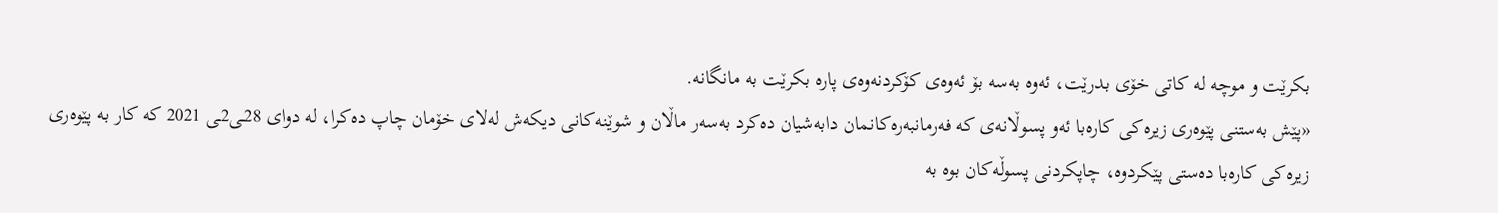بكرێت و موچه‌ له‌ كاتى خۆى بدرێت، ئه‌وه‌ به‌سه‌ بۆ ئه‌وه‌ى كۆكردنه‌وه‌ى پاره‌ بكرێت به‌ مانگانه‌.
«پێش به‌ستنى پێوه‌رى زیره‌كى كاره‌با ئه‌و پسوڵانه‌ى كه‌ فه‌رمانبه‌ره‌كانمان دابه‌شیان ده‌كرد به‌سه‌ر ماڵان و شوێنه‌كانى دیكه‌ش له‌لاى خۆمان چاپ ده‌كرا، له‌ دواى 28ـى2ـى 2021 كه‌ كار به‌ پێوه‌رى زیره‌كى كاره‌با ده‌ستى پێكردوه، چاپكردنى پسوڵه‌كان بوه‌ به‌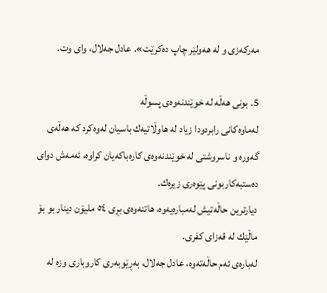مه‌ركه‌زى و له‌ هه‌ولێر چاپ ده‌كرێت». عادل جه‌لال، واى وت.

5. بونى هه‌ڵه‌ له‌ خوێندنه‌وه‌ى پسوڵه‌
له‌ماوه‌كانى رابردودا زیاد له‌ هاوڵاتیه‌ك باسیان له‌وه‌كرد كه‌ هه‌ڵه‌ى گه‌وره‌ و ناسروشتى له‌ خوێندنه‌وه‌ى كاره‌باكه‌یان كراوه‌، ئه‌مه‌ش دواى ده‌ستبه‌كاربونى پێوه‌رى زیره‌ك.
دیارترین حاڵه‌تیش له‌مباره‌یه‌وه‌، هاتنه‌وه‌ى بڕی ٥٤ ملیۆن دینار بو بۆ ماڵێك له‌ قه‌زاى كفری.
له‌باره‌ى ئه‌م حاڵه‌ته‌وه‌، عادل جه‌لال، به‌ڕێوبه‌رى كاروبارى وزه‌ له‌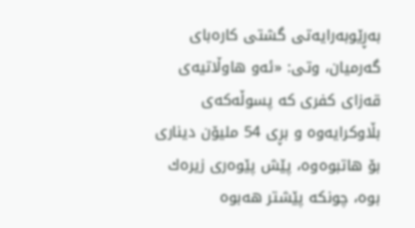به‌ڕێوبه‌رایه‌تى گشتى كاره‌بای گه‌رمیان، وتى: «ئه‌و هاوڵاتیه‌ى قه‌زاى كفرى كه‌ پسوڵه‌كه‌ى بڵاوكرایه‌وه‌ و بڕى 54 ملیۆن دینارى بۆ هاتبوه‌وه‌،‌ پێش پێوه‌رى زیره‌ك بوه‌، چونكه‌ پێشتر هه‌بوه‌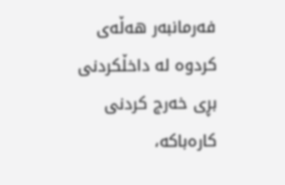فه‌رمانبه‌ر هه‌ڵه‌ى كردوه‌ له‌ داخڵكردنى بڕى خه‌رج كردنى كاره‌باكه‌،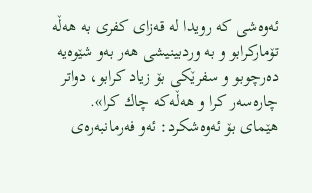ئه‌وه‌شى كه‌ رویدا له‌ قه‌زاى كفرى به‌ هه‌ڵه‌ تۆماركرابو و به‌ وردبینیشى هه‌ر به‌و شێوه‌یه‌ ده‌رچوبو و سفرێكى بۆ زیاد كرابو، دواتر چاره‌سه‌ر كرا و هه‌ڵه‌كه‌ چاك كرا».
هێماى بۆ ئه‌وه‌شكرد: ئه‌و فه‌رمانبه‌ره‌ى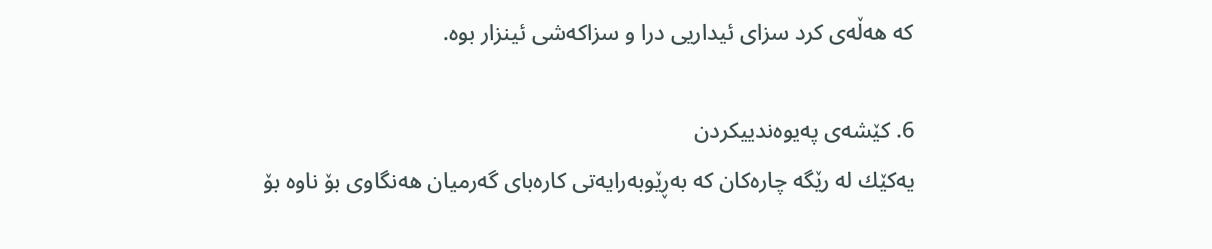كه‌ هه‌ڵه‌ى كرد سزای ئیداریی درا و سزاكه‌شى ئینزار بوه‌.

6. كێشه‌ى په‌یوه‌ندییكردن
یه‌كێك له‌ رێگه‌ چاره‌كان كه‌ به‌ڕێوبه‌رایه‌تى كاره‌باى گه‌رمیان هه‌نگاوى بۆ ناوه‌ بۆ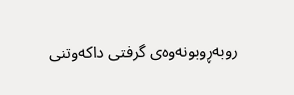روبه‌ڕوبونه‌وه‌ى گرفتى داكه‌وتنى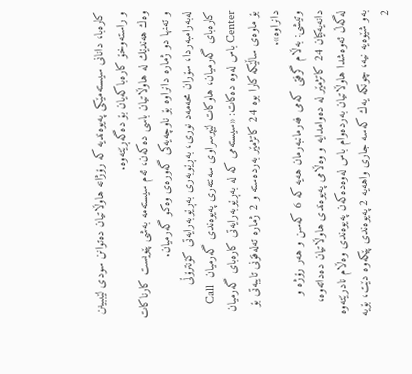كاره‌با، دانانى سیسته‌مێكى پەیوه‌ندیه‌ كه‌ رۆژانه‌ هاوڵاتیان ده‌توانن سودى لێببینن و راسته‌وخۆ كاره‌باكه‌یان بۆ ده‌گه‌ڕێته‌وه‌.
وه‌ك هه‌ندێك له‌ هاوڵاتیان باسی ده‌كه‌ن، ئه‌م سیسته‌مه‌ به‌شى پێویست كارناكات و ته‌نها دو ژماره‌ دانراوه‌ بۆ ناوچه‌یه‌كى گه‌وره‌ى وه‌كو گه‌رمیان.
له‌به‌رامبه‌ردا، سۆران محه‌مه‌د نورى، به‌ڕێوبه‌رى به‌ڕێوبه‌رایه‌تى كۆنترۆڵى كاره‌باى گه‌رمیان، هاوكات لێپرسراوى سه‌نته‌رى په‌یوه‌ندی گه‌رمیان  Call Center باس له‌وه‌ ده‌كات: «سیسته‌مى كه‌ له‌ به‌ڕێوبه‌رایه‌تى كاره‌باى گه‌رمیان بۆ ماوه‌ى ساڵێكه‌ كارا بوه‌ 24 كاتژمێر به‌رده‌سته‌ و 2 ژماره‌ ته‌له‌فۆنى تایبه‌تى بۆ دانراوه‌».
وتیشى: به‌ڵام گرفتى كه‌مى فه‌رمانبه‌رمان هه‌یه‌ كه‌ 6 كه‌سن و هه‌ر رۆژه‌ و دانه‌یه‌كیان 24 كاتژمێر له‌ ده‌وامدايه و وه‌ڵامى په‌یوه‌ندى هاوڵاتیان ده‌داته‌وه‌، له‌گه‌ڵ ئه‌وه‌شدا هاوڵاتیان به‌رده‌وام باس له‌وه‌ده‌كه‌ن په‌یوه‌ندى وه‌ڵام نادرێته‌وه‌ به‌و شێوه‌یه‌ نیه‌، چونكه‌ یه‌ك كه‌سه‌ جارى واهه‌یه‌ 2 په‌یوه‌ندى پێكه‌وه‌ دێت، بۆیه‌ 2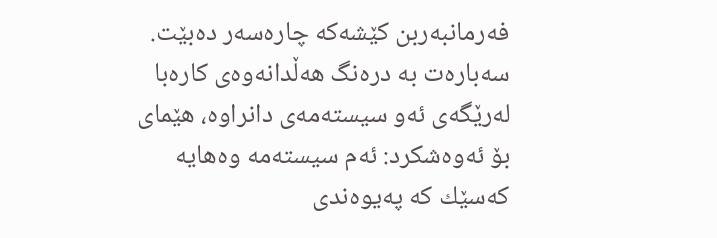فه‌رمانبه‌ربن كێشه‌كه‌ چاره‌سه‌ر ده‌بێت.
سه‌باره‌ت به‌ دره‌نگ هه‌ڵدانه‌وه‌ى كاره‌با له‌رێگه‌ى ئه‌و سیسته‌مه‌ى دانراوه،‌ هێماى بۆ ئه‌وه‌شكرد: ئه‌م سیستەمه‌‌ وەهایە كه‌سێك كه‌ په‌یوه‌ندى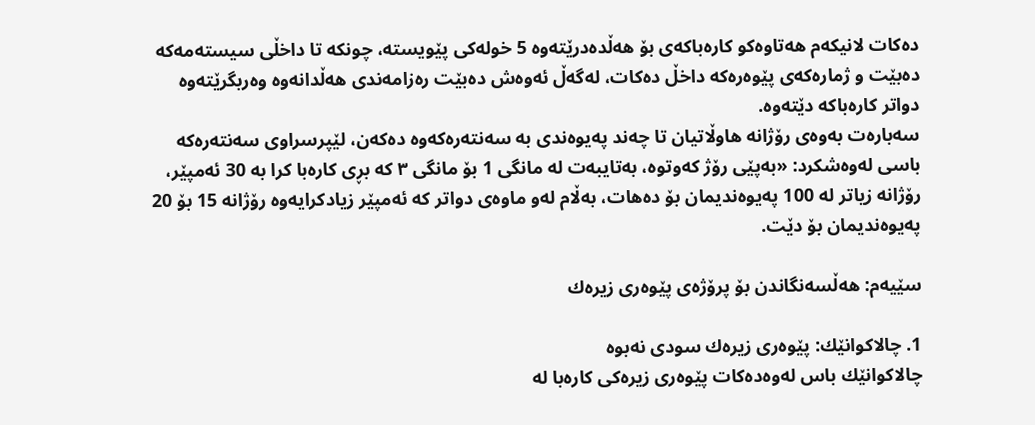ده‌كات لانیكه‌م هه‌تاوه‌كو كاره‌باكه‌ى بۆ هه‌ڵده‌درێته‌وه‌ 5 خوله‌كى پێویسته‌، چونكه‌ تا داخڵى سیسته‌مه‌كه‌ ده‌بێت و ژماره‌كه‌ى پێوه‌ره‌كه‌ داخڵ ده‌كات، له‌گه‌ڵ ئه‌وه‌ش ده‌بێت ره‌زامه‌ندى هه‌ڵدانه‌وه‌ وه‌ربگرێته‌وه‌ دواتر كاره‌باكه‌ دێته‌وه‌.
سه‌باره‌ت به‌وه‌ى رۆژانه‌ هاوڵاتیان تا چه‌ند په‌یوه‌ندى به‌ سه‌نته‌ره‌كه‌وه‌ ده‌كه‌ن، لێپرسراوى سه‌نته‌ره‌كه‌ باسى له‌وه‌شكرد: «به‌پێى رۆژ كه‌وتوه،‌ به‌تایبه‌ت له‌ مانگى 1 بۆ مانگی ٣ کە بڕی کارەبا کرا به‌ 30 ئه‌مپێر، رۆژانه‌ زیاتر له‌ 100 په‌یوه‌ندیمان بۆ ده‌هات، به‌ڵام له‌و ماوه‌ى دواتر كه‌ ئه‌مپێر زیادكرایه‌وه‌ رۆژانه‌ 15 بۆ 20 په‌یوه‌ندیمان بۆ دێت.

سێیه‌م: هه‌ڵسه‌نگاندن بۆ پرۆژه‌ى پێوه‌رى زیره‌ك

1. چالاكوانێك: پێوه‌رى زیره‌ك سودى نه‌بوه
چالاكوانێك باس له‌وه‌ده‌كات پێوه‌رى زیره‌كى كاره‌با له‌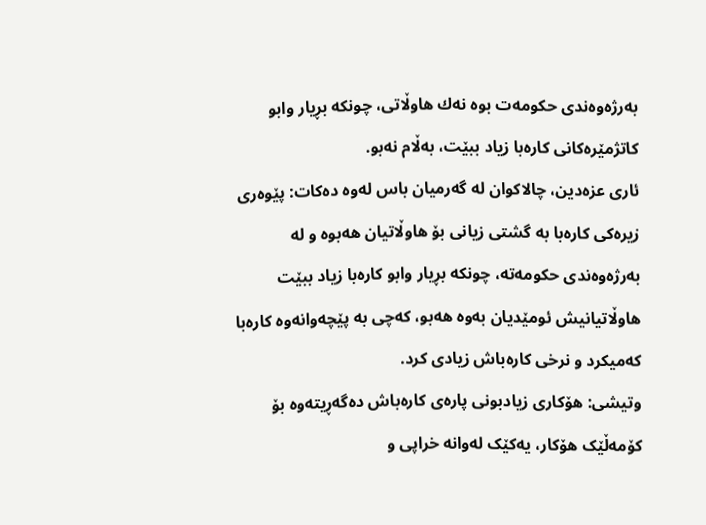به‌رژه‌وه‌ندى حكومه‌ت بوه‌ نه‌ك هاوڵاتى، چونكه‌ بڕیار وابو كاتژمێره‌كانى كاره‌با زیاد ببێت، به‌ڵام نه‌بو.
ئاری عزەدین، چالاکوان لە گەرمیان باس لەوە دەکات: پێوەری زیرەکی کارەبا بە گشتی زیانی بۆ هاوڵاتیان هەبوە و لە بەرژەوەندی حکومەتە، چونکە بڕیار وابو کارەبا زیاد ببێت هاوڵاتیانیش ئومێدیان بەوە هەبو، کەچی بە پێچەوانەوە کاره‌با کەمیکرد و نرخی کارەباش زیادی کرد.
وتیشی: هۆکاری زیادبونی پارەی کارەباش دەگەڕیتەوە بۆ کۆمەڵێک هۆکار، یەکێک لەوانە خراپی و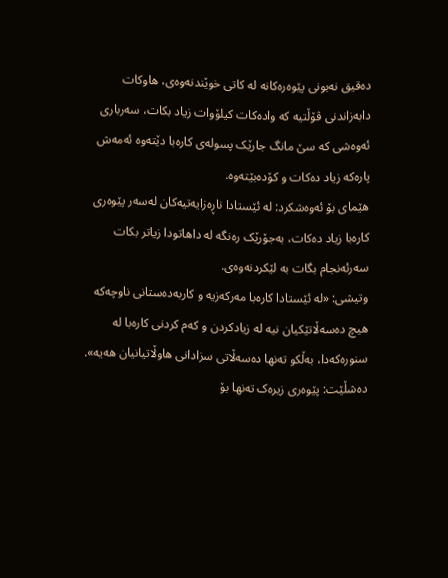دەقیق نەبونی پێوەرەکانە لە کاتی خوێندنەوەی، هاوکات دابەزاندنی ڤۆڵتیه‌ کە وادەکات کیلۆوات زیاد بکات، سەرباری ئەوەشی کە سێ مانگ جارێک پسولەی کارەبا دێتەوە ئەمەش پارەکە زیاد دەکات و کۆدەبێتەوە.
هێمای بۆ ئەوەشکرد: لە ئێستادا ناڕەزایەتیەکان لەسەر پێوەری کارەبا زیاد دەکات، بەجۆرێک رەنگە لە داهاتودا زیاتر بکات سەرئەنجام بگات بە لێکردنەوەی.
وتیشی: «لە ئێستادا کارەبا مەرکەزیە و کاربەدەستانی ناوچەکە هیچ دەسەڵاتێکیان نیە لە زیادکردن و کەم کردنی کارەبا لە سنورەکەدا، بەڵکو تەنها دەسەڵاتی سزادانی هاوڵاتیانیان هەیە».
دەشڵێت: پێوەری زیرەک تەنها بۆ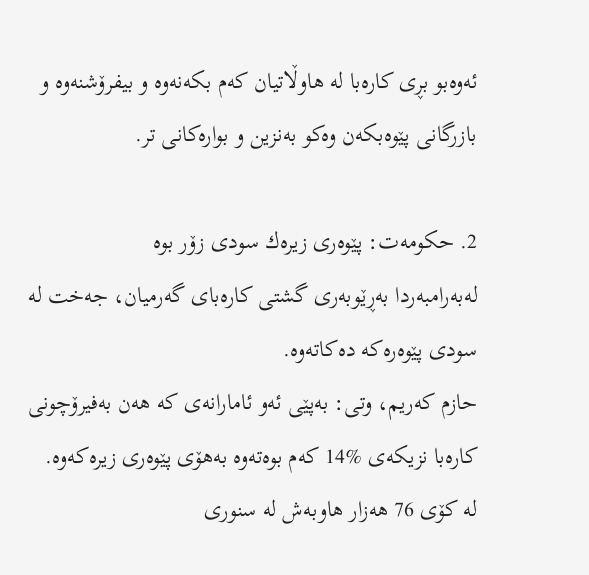ئەوەبو بڕی کارەبا لە هاوڵاتیان کەم بکەنەوە و بیفرۆشنەوە و بازرگانی پێوەبکەن وەکو بەنزین و بوارەکانی تر.

2. حكومه‌ت: پێوه‌رى زیره‌ك سودی زۆر بوه‌
له‌به‌رامبه‌ردا به‌ڕێوبه‌رى گشتى كاره‌بای گه‌رمیان، جه‌خت له‌ سودی پێوه‌ره‌كه‌ ده‌كاته‌وه‌.
حازم كه‌ریم، وتى: به‌پێى ئه‌و ئامارانه‌ى كه‌ هه‌ن به‌فیرۆچونى كاره‌با نزيكه‌ى %14 كه‌م بوه‌ته‌وه‌ به‌هۆى پێوه‌رى زیره‌كه‌وه‌.
له‌ كۆى 76 هه‌زار هاوبه‌ش له‌ سنورى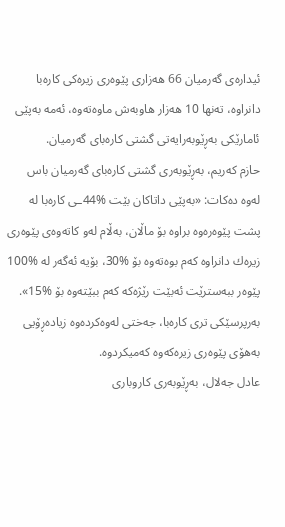ئیداره‌ى گه‌رمیان 66 هه‌زارى پێوه‌رى زیره‌كى كاره‌با دانراوه‌، ته‌نها 10 هه‌زار هاوبه‌ش ماوه‌ته‌وه‌، ئه‌مه‌ به‌پێى ئامارێكى به‌ڕێوبه‌رایه‌تى گشتى كاره‌باى گه‌رمیان.
حازم كه‌ریم، به‌ڕێوبه‌رى گشتى كاره‌باى گه‌رمیان باس له‌وه‌ ده‌كات: «به‌پێى داتاكان بێت %44ـى كاره‌با له‌ پشت پێوه‌ره‌وه‌ براوه‌ بۆ ماڵان، به‌ڵام له‌و كاته‌وه‌ى پێوه‌رى زیره‌ك دانراوه‌ كه‌م بوه‌ته‌وه‌ بۆ‌ %30، بۆیه‌ ئه‌گه‌ر له‌ %100 پێوه‌ر ببه‌سترێت ئه‌بێت رێژه‌كه‌ كه‌م ببێته‌وه‌ بۆ %15».
به‌رپرسێكى تری كاره‌با، جه‌ختى له‌وه‌كرده‌وه‌ زیاده‌ڕۆیی به‌هۆی پێوه‌رى زیره‌كه‌وه‌ كه‌میكردوه‌.
عادل جه‌لال، به‌ڕێوبه‌رى كاروبارى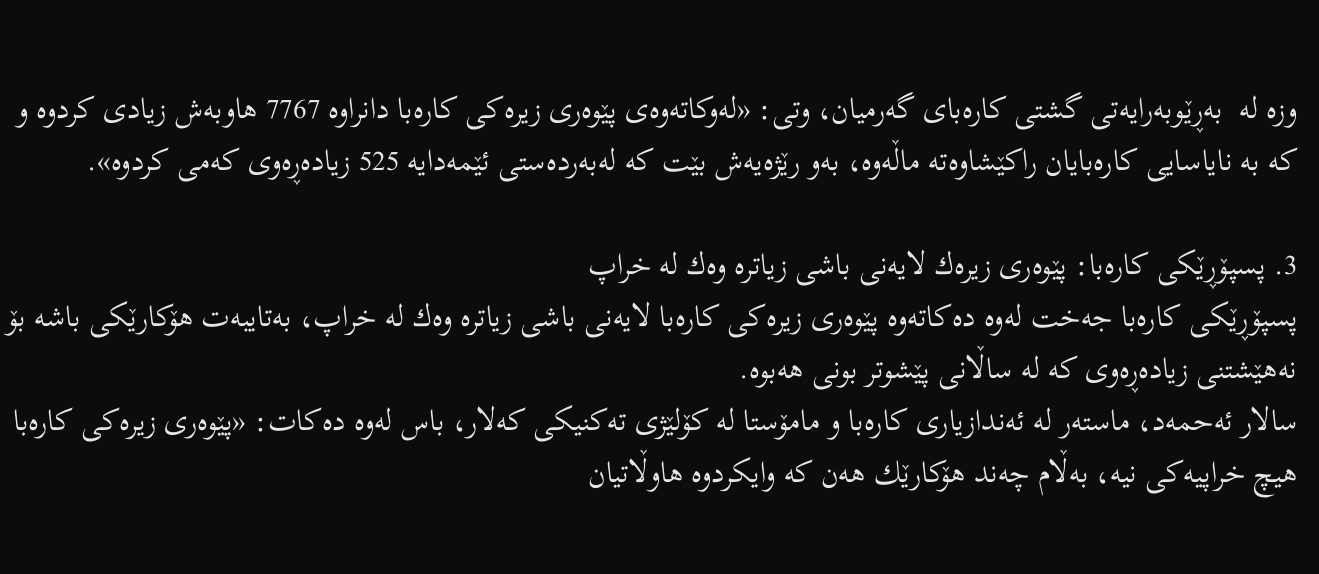و‌زه‌ له‌  به‌ڕێوبه‌رایه‌تى گشتى كاره‌باى گه‌رمیان، وتى: «له‌وكاته‌وه‌ى پێوه‌رى زیره‌كى كاره‌با دانراوه‌ 7767 هاوبه‌ش زیادى كردوه‌ و كه‌ به‌ نایاسایى كاره‌بایان راكێشاوه‌ته‌ ماڵه‌وه‌، به‌و رێژه‌یه‌ش بێت كه‌ له‌به‌رده‌ستى ئێمه‌دایه‌ 525 زیاده‌ڕه‌وى كه‌می كردوه‌».

3. پسپۆڕێكى كاره‌با: پێوه‌رى زیره‌ك لایه‌نى باشى زیاتره‌ وه‌ك له‌ خراپ
پسپۆڕێكى كاره‌با جه‌خت له‌وه‌ ده‌كاته‌وه‌ پێوه‌رى زیره‌كى كاره‌با لایه‌نى باشى زیاتره‌ وه‌ك له‌ خراپ، به‌تایبه‌ت هۆكارێكى باشه‌ بۆ نه‌هێشتنى زیاده‌ڕه‌وى كه‌ له‌ ساڵانى پێشوتر بونى هه‌بوه.
سالار ئه‌حمه‌د، ماسته‌ر له‌ ئه‌ندازیارى كاره‌با و مامۆستا له‌ كۆلێژى ته‌كنیكى كه‌لار، باس له‌وه‌ ده‌كات: «پێوه‌رى زیره‌كى كاره‌با هیچ خراپیه‌كى نیه‌، به‌ڵام چه‌ند هۆكارێك هه‌ن كه‌ وایكردوه‌ هاوڵاتیان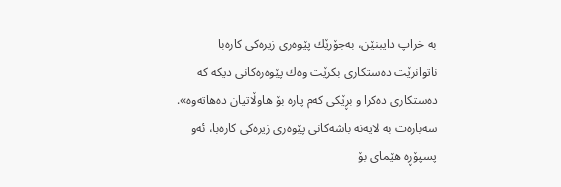به‌ خراپ دایبنێن، به‌جۆرێك پێوه‌رى زیره‌كى كاره‌با ناتوانرێت ده‌ستكارى بكرێت وه‌ك پێوه‌ره‌كانى دیكه‌ كه‌ ده‌ستكارى ده‌كرا و بڕێكى كه‌م پاره‌ بۆ هاوڵاتیان ده‌هاته‌وه‌».
سه‌باره‌ت به‌ لایه‌نه‌ باشه‌كانى پێوه‌رى زیره‌كى كاره‌با، ئه‌و پسپۆڕه‌ هێماى بۆ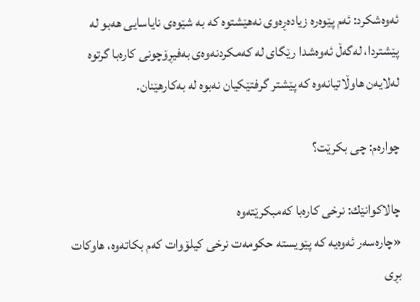ئه‌وه‌شكرد: ئه‌م پێوه‌ره‌ زیاده‌ڕه‌وى نه‌هێشتوه‌ كه‌ به‌ شێوه‌ى نایاسایى هه‌بو له‌ پێشتردا، له‌گه‌ڵ ئه‌وه‌شدا رێگاى له‌ كه‌مكردنه‌وه‌ى به‌فیڕۆچونى كاره‌با گرتوه‌ له‌لایه‌ن هاوڵاتیانه‌وه‌ كه‌ پێشتر گرفتێكیان نه‌بوه‌ له‌ به‌كارهێنان.

چواره‌م: چی بكرێت؟

چالاكوانێك: نرخى كاره‌با كه‌مبكرێته‌وه‌
«چارەسەر ئەوەیە کە پێویستە حکومەت نرخی کیلۆوات کەم بکاتەوە، هاوکات بڕی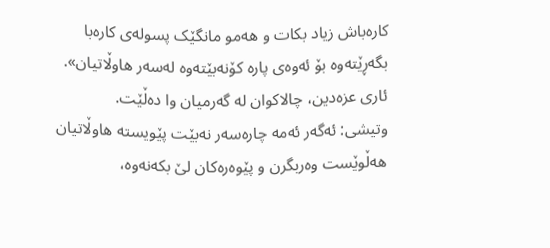کارەباش زیاد بکات و هەمو مانگێک پسولەی کارەبا بگەڕێتەوە بۆ ئەوەی پارە کۆنەبێتەوە لەسەر هاوڵاتیان». ئاری عزەدین، چالاکوان لە گەرمیان وا دەڵێت.
وتیشی: ئەگەر ئەمە چارەسەر نەبێت پێویستە هاوڵاتیان هەڵوێست وەربگرن و پێوەرەکان لێ بکەنەوە،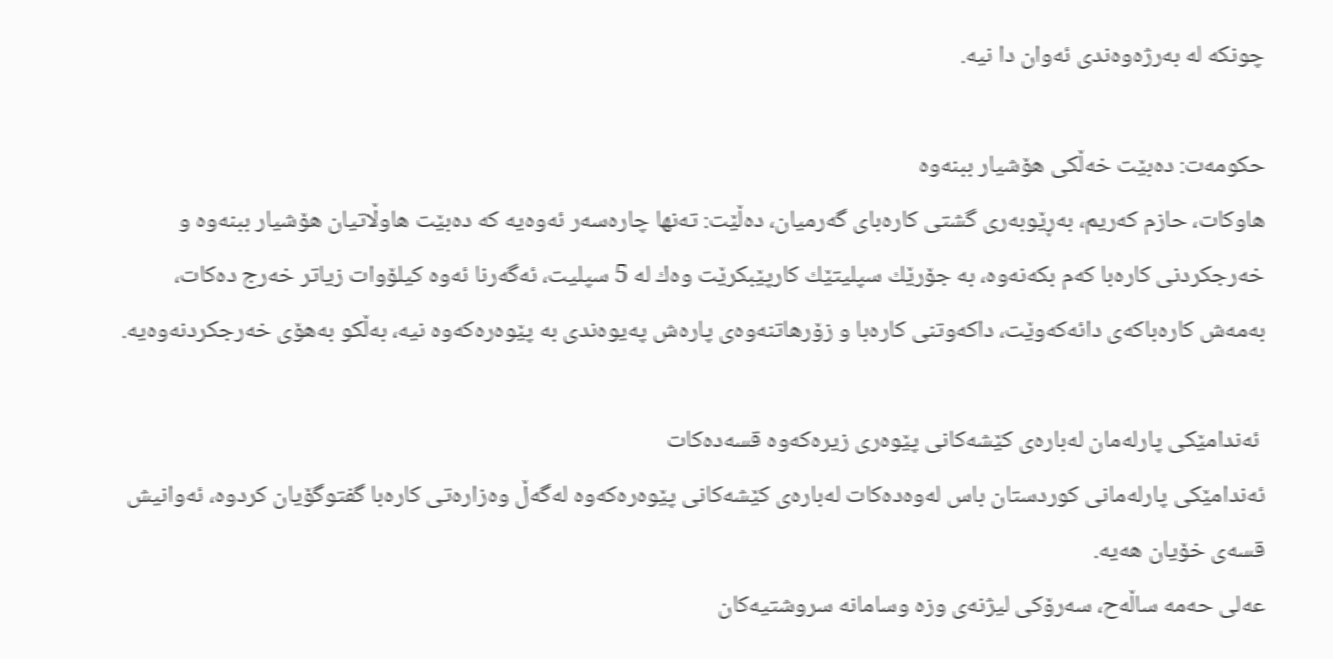چونکە لە بەرژەوەندی ئەوان دا نیە.

حكومه‌ت: ده‌بێت خه‌ڵكى هۆشیار ببنه‌وه‌
هاوكات، حازم كه‌ریم، به‌ڕێوبه‌رى گشتى كاره‌باى گه‌رمیان، ده‌ڵێت: ته‌نها چاره‌سه‌ر ئه‌وه‌یە كه‌ ده‌بێت هاوڵاتیان هۆشیار ببنه‌وه‌ و خه‌رجكردنى كاره‌با كه‌م بكه‌نه‌وه‌، به‌ جۆرێك سپلیتێك كارپێبكرێت وه‌ك له‌ 5 سپلیت، ئه‌گه‌رنا ئه‌وه‌ كیلۆوات زیاتر خه‌رج ده‌كات، به‌مه‌ش كاره‌باكه‌ى دائه‌كه‌وێت، داكه‌وتنى كاره‌با و زۆرهاتنه‌وه‌ى پاره‌ش په‌یوه‌ندى به‌ پێوه‌ره‌كه‌وه‌ نیه‌، به‌ڵكو به‌هۆی خه‌رجكردنه‌وه‌یه‌.

 ئه‌ندامێكى پارله‌مان له‌باره‌ى كێشه‌كانى پێوه‌رى زیره‌كه‌وه‌ قسه‌ده‌كات
ئه‌ندامێكى پارله‌مانى كوردستان باس له‌وه‌ده‌كات له‌باره‌ى كێشه‌كانى پێوه‌ره‌كه‌وه‌ له‌گه‌ڵ وه‌زاره‌تى كاره‌با گفتوگۆیان كردوه‌، ئه‌وانیش قسه‌ى خۆیان هه‌یه‌.
عه‌لى حه‌مه‌ ساڵه‌ح، سه‌رۆكى لیژنه‌ى وزه‌ وسامانە سروشتیه‌كان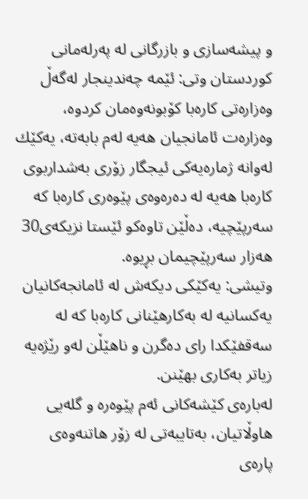و پیشه‌سازى و بازرگانی له‌ په‌رله‌مانى كوردستان وتى: ئێمه‌ چه‌ندینجار له‌گه‌ڵ وه‌زاره‌تى كاره‌با كۆبونه‌وه‌مان كردوه‌، وه‌زاره‌ت ئامانجیان هه‌یه‌ له‌م بابه‌ته‌، یه‌كێك له‌وانه‌ ژماره‌یه‌كى ئیجگار زۆرى به‌شداربوى كاره‌با هه‌یه‌ له‌ ده‌ره‌وه‌ى پێوه‌رى كاره‌با كه‌ سه‌رپێچیه،‌ ده‌ڵێن تاوه‌كو ئێستا نزیكه‌ى30 هه‌زار سه‌رپێچیمان بڕیوه‌.
وتیشی: یه‌كێكى دیكه‌ش له‌ ئامانجه‌كانیان یه‌كسانیه‌ له‌ به‌كارهێنانى كاره‌با كه‌ له‌ سه‌قفێكدا راى ده‌گرن و ناهێڵن له‌و رێژه‌یه‌ زیاتر به‌كارى بهێنن.
له‌باره‌ى كێشه‌كانى ئه‌م پێوه‌ره‌ و گله‌یی هاوڵاتیان، به‌تایبه‌تى له‌ زۆر هاتنه‌وه‌ى پاره‌ى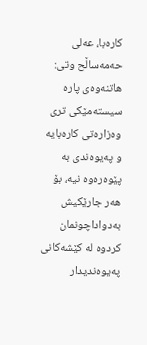كاره‌با، عه‌لی حه‌مه‌ساڵح وتى: هاتنه‌وه‌ى پاره‌ سیسته‌مێكى ترى وه‌زاره‌تى كاره‌بایه‌ و په‌یوه‌ندى به‌ پێوه‌ره‌وه‌ نیه‌، بۆ هه‌ر جارێكیش به‌دواداچونمان كردوه‌ له‌ كێشه‌كانى په‌یوه‌ندیدار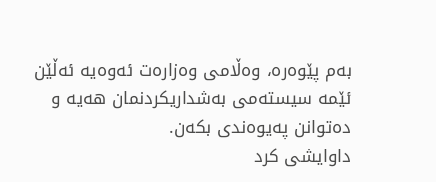به‌م پێوه‌ره‌، وه‌ڵامى وه‌زاره‌ت ئه‌وه‌یه‌ ئه‌ڵێن ئێمه‌ سیسته‌مى به‌شداریكردنمان هه‌یه‌ و ده‌توانن پەیوه‌ندى بكه‌ن.
داوایشی كرد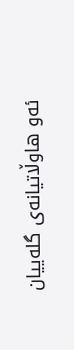ئه‌و هاوڵاتیانه‌ى گله‌ییان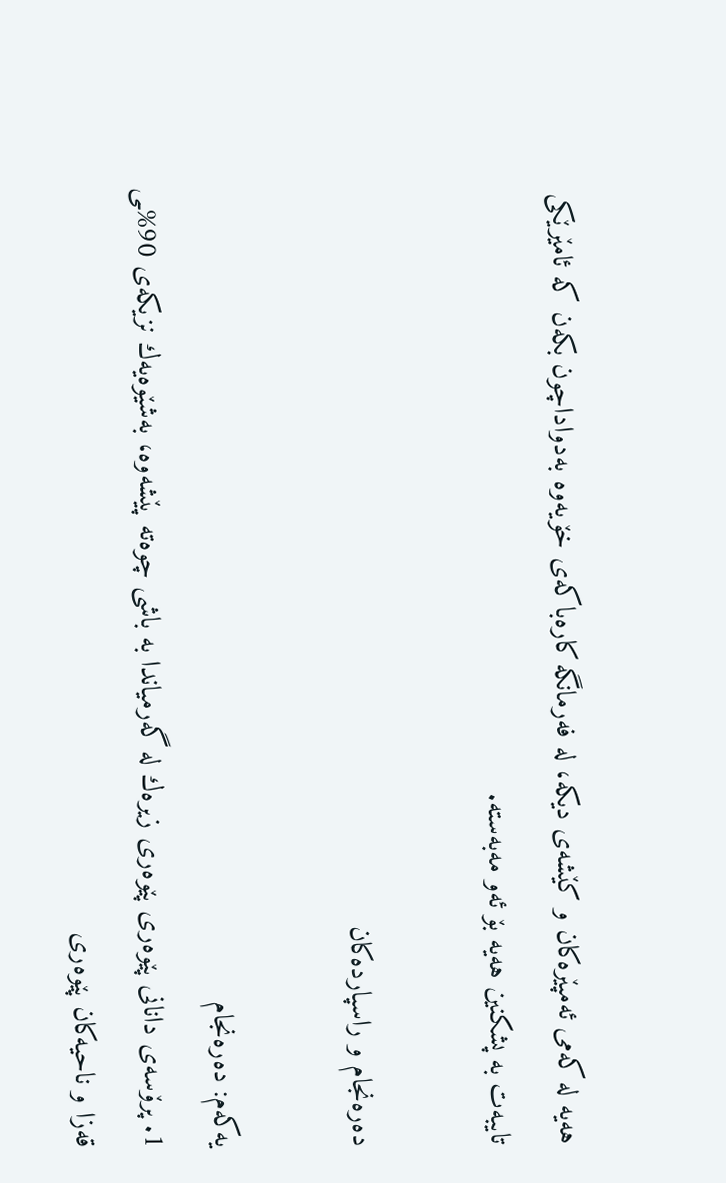هه‌یه‌ له‌ كه‌مى ئه‌مپێره‌كان و كێشه‌ى دیكه‌، له‌ فه‌رمانگه‌ كاره‌باكه‌ى خۆیه‌وه‌ به‌دواداچون بكەن كه‌ ئامێرێكى تایبه‌ت به‌ پشكنین هه‌یه‌ بۆ ئه‌و مه‌به‌سته‌.

ده‌ره‌نجام و راسپارده‌كان

یه‌كه‌م: ده‌ره‌نجام
1. پرۆسه‌ى دانانى پێوه‌رى پێوه‌رى زیره‌ك له‌ گه‌رمیاندا به‌ باشی چوه‌ته‌ پێشه‌وه‌، به‌شێوه‌یه‌ك نزیكه‌ى 90%ـى قه‌زا و ناحیه‌كان پێوه‌رى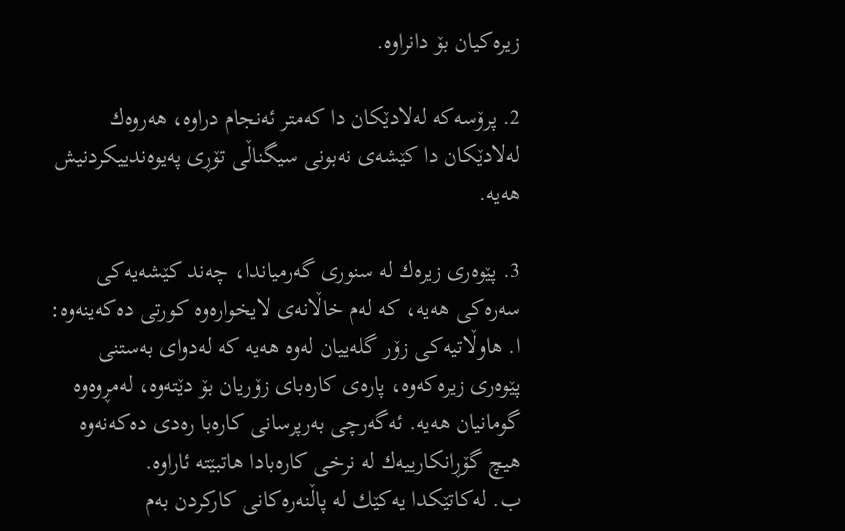زیره‌كیان بۆ دانراوه‌.

2. پرۆسه‌كه‌ له‌لادێكان دا كه‌متر ئه‌نجام دراوه‌، هه‌روه‌ك له‌لادێكان دا كێشه‌ى نه‌بونى سیگناڵی تۆڕی په‌یوه‌ندییكردنیش هه‌یه‌.

3. پێوه‌رى زیره‌ك له‌ سنورى گه‌رمیاندا، چه‌ند كێشه‌یه‌كى سه‌ره‌كی هه‌یه‌، كه‌ له‌م خاڵانه‌ى لایخواره‌وه‌ كورتى ده‌كه‌ینه‌وه‌:
ا. هاوڵاتیه‌كى زۆر گله‌ییان له‌وه‌ هه‌یه‌ كه‌ له‌دواى به‌ستنى پێوه‌رى زیره‌كه‌وه‌، پاره‌ى كاره‌بای زۆریان بۆ دێته‌وه‌، له‌مڕوه‌وه‌ گومانیان هه‌یه‌. ئه‌گه‌رچی به‌رپرسانى كاره‌با ره‌دی ده‌كه‌نه‌وه‌ هیچ گۆڕانكارییه‌ك له‌ نرخی كاره‌بادا هاتبێته‌ ئاراوه‌.
ب. له‌كاتێكدا یه‌كێك له‌ پاڵنه‌ره‌كانى كاركردن به‌م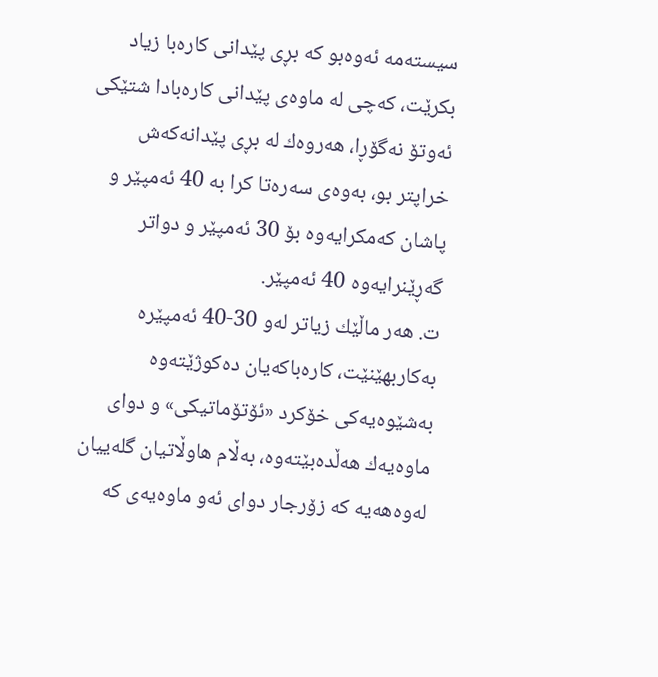سیسته‌مه‌ ئه‌وه‌بو كه‌ بڕی پێدانى كاره‌با زیاد بكرێت، كه‌چى له‌ ماوه‌ى پێدانى كاره‌بادا شتێكى ئه‌وتۆ نه‌گۆڕا، هه‌روه‌ك له‌ بڕی پێدانه‌كه‌ش خراپتر بو، به‌وه‌ى سه‌ره‌تا كرا به‌ 40 ئه‌مپێر و پاشان كه‌مكرایه‌وه‌ بۆ 30 ئه‌مپێر و دواتر گه‌ڕێنرایه‌وه‌ 40 ئەمپێر.
ت. هه‌ر ماڵێك زیاتر له‌و 30-40 ئه‌مپێره‌ به‌كاربهێنێت، كاره‌باكه‌یان ده‌كوژێته‌وه‌ به‌شێوه‌یه‌كى خۆكرد «ئۆتۆماتیكی» و دواى ماوه‌یه‌ك هه‌ڵده‌بێته‌وه‌، به‌ڵام هاوڵاتیان گله‌ییان له‌وه‌هه‌یه‌ كه‌ زۆرجار دواى ئه‌و ماوه‌یه‌ى كه‌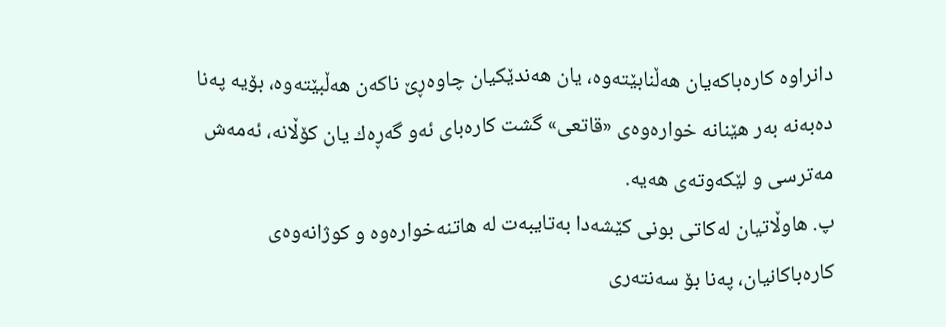دانراوه‌ كاره‌باكه‌یان هه‌ڵنابێته‌وه‌، یان هه‌ندێكیان چاوه‌ڕێ ناكه‌ن هه‌ڵبێته‌وه‌، بۆیه‌ په‌نا ده‌به‌نه‌ به‌ر هێنانه‌ خواره‌وه‌ى «قاتعی» گشت كاره‌بای ئه‌و گه‌ڕه‌ك یان كۆڵانه‌، ئه‌مه‌ش مه‌ترسی و لێكه‌وته‌ى هه‌یه‌.
پ. هاوڵاتیان له‌كاتى بونى كێشه‌دا به‌تایبه‌ت له‌ هاتنه‌خواره‌وه‌ و كوژانه‌وه‌ى كاره‌باكانیان، په‌نا بۆ سه‌نته‌رى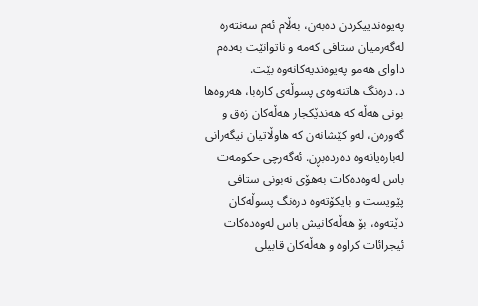په‌یوه‌ندییكردن ده‌به‌ن، به‌ڵام ئه‌م سه‌نته‌ره‌ له‌گه‌رمیان ستافى كه‌مه‌ و ناتوانێت به‌ده‌م داواى هه‌مو په‌یوه‌ندیه‌كانه‌وه‌ بێت.
د. دره‌نگ هاتنه‌وه‌ى پسوڵه‌ى كاره‌با، هه‌روه‌ها بونى هه‌ڵه‌ كه‌ هه‌ندێكجار هه‌ڵه‌كان زه‌ق و گه‌وره‌ن، له‌و كێشانه‌ن كه‌ هاوڵاتیان نیگه‌رانى له‌باره‌یانه‌وه‌ ده‌رده‌بڕن. ئه‌گه‌رچی حكومه‌ت باس له‌وه‌ده‌كات به‌هۆی نه‌بونى ستافی پێویست و بایكۆته‌وه‌ دره‌نگ پسوڵه‌كان دێته‌وه‌، بۆ هه‌ڵه‌كانیش باس له‌وه‌ده‌كات ئیجرائات كراوه‌ و هه‌ڵه‌كان قابیلی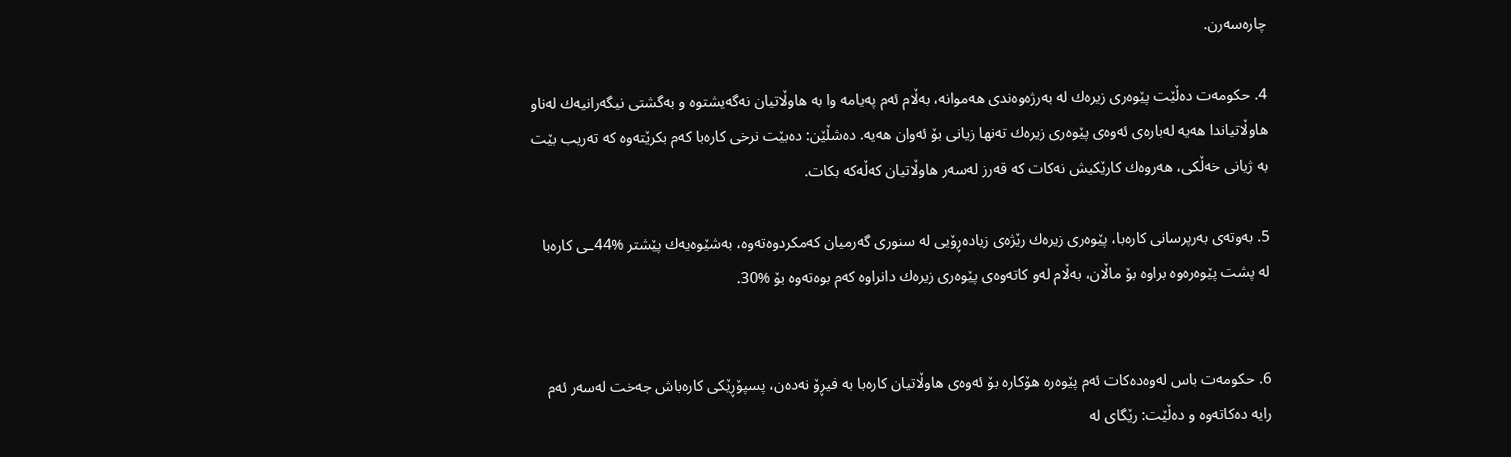چاره‌سه‌رن.

4. حكومه‌ت ده‌ڵێت پێوه‌رى زیره‌ك له‌ به‌رژه‌وه‌ندی هه‌موانه‌، به‌ڵام ئه‌م په‌یامه‌ وا به‌ هاوڵاتیان نه‌گه‌یشتوه‌ و به‌گشتى نیگه‌رانیه‌ك له‌ناو هاوڵاتیاندا هه‌یه‌ له‌باره‌ى ئه‌وه‌ى پێوه‌رى زیره‌ك ته‌نها زیانى بۆ ئه‌وان هه‌یه‌. ده‌شڵێن: ده‌بێت نرخی كاره‌با كه‌م بكرێته‌وه‌ كه‌ ته‌ریب بێت به‌ ژیانى خه‌ڵكى، هه‌روه‌ك كارێكیش نه‌كات كه‌ قه‌رز له‌سه‌ر هاوڵاتیان كه‌ڵه‌كه‌ بكات.

5. به‌وته‌ى به‌رپرسانى كاره‌با، پێوه‌رى زیره‌ك رێژه‌ى زیاده‌ڕۆیی له‌ سنورى گه‌رمیان كه‌مكردوه‌ته‌وه‌، به‌شێوه‌یه‌ك پێشتر %44ـى كاره‌با له‌ پشت پێوه‌ره‌وه‌ براوه‌ بۆ ماڵان، به‌ڵام له‌و كاته‌وه‌ى پێوه‌رى زیره‌ك دانراوه‌ كه‌م بوه‌ته‌وه‌ بۆ %30.


6. حكومه‌ت باس له‌وه‌ده‌كات ئه‌م پێوه‌ره‌ هۆكاره‌ بۆ ئه‌وه‌ى هاوڵاتیان كاره‌با به‌ فیڕۆ نه‌ده‌ن، پسپۆڕێكى كاره‌باش جه‌خت له‌سه‌ر ئه‌م رایه‌ ده‌كاته‌وه‌ و ده‌ڵێت: رێگاى له‌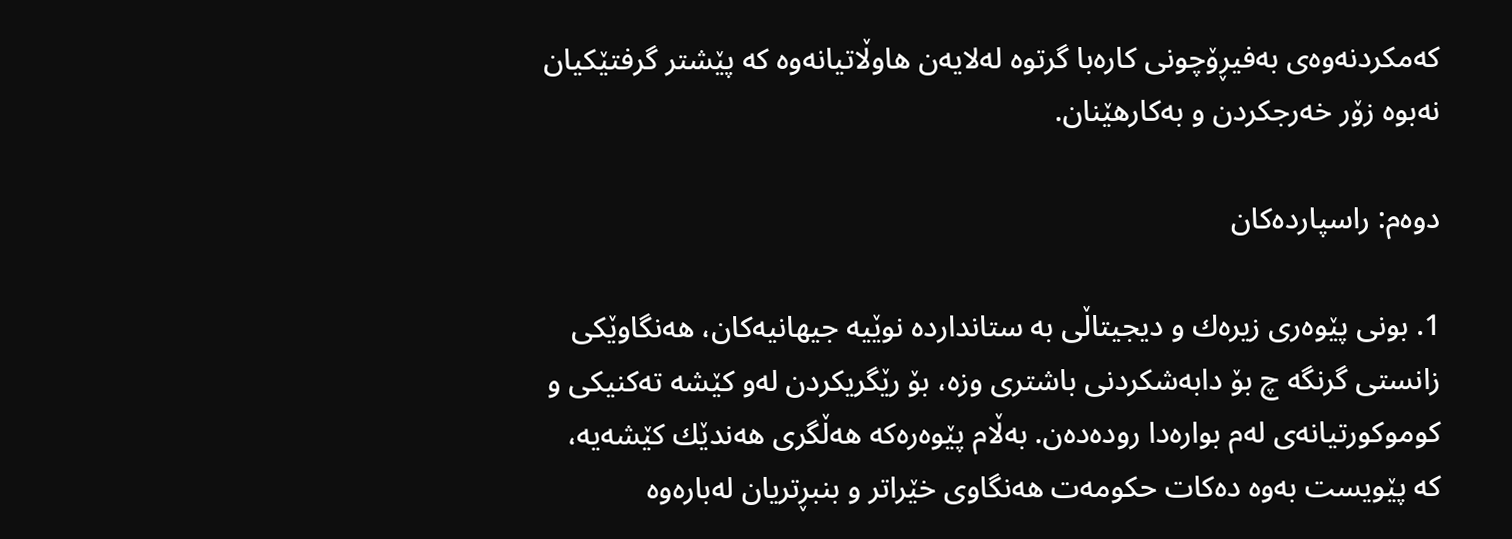كه‌مكردنه‌وه‌ى به‌فیڕۆچونى كاره‌با گرتوه‌ له‌لایه‌ن هاوڵاتیانه‌وه‌ كه‌ پێشتر گرفتێكیان نه‌بوه‌ زۆر خەرجکردن و به‌كارهێنان.

دوه‌م: راسپارده‌كان

1. بونى پێوه‌ری زیره‌ك و دیجیتاڵی به‌ ستاندارده‌ نوێیه‌ جیهانیه‌كان، هه‌نگاوێكى زانستى گرنگه‌ چ بۆ دابه‌شكردنى باشترى وزه‌، بۆ رێگریكردن له‌و كێشه‌ ته‌كنیكی و كوموكورتیانه‌ى له‌م بواره‌دا روده‌ده‌ن. به‌ڵام پێوه‌ره‌كه‌ هه‌ڵگرى هه‌ندێك كێشه‌یه‌، كه‌ پێویست به‌وه‌ ده‌كات حكومه‌ت هه‌نگاوى خێراتر و بنبڕتریان له‌باره‌وه‌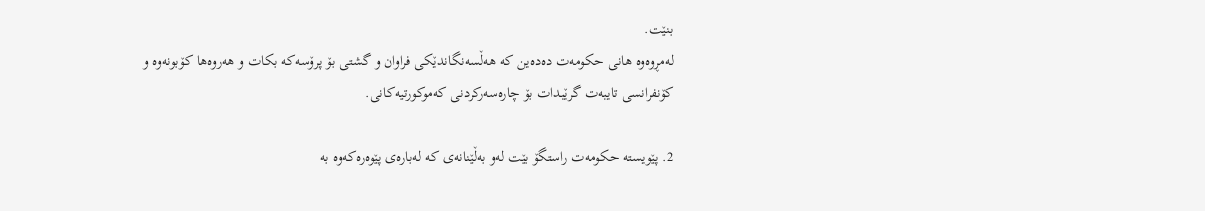بنێت.
له‌مڕوه‌وه‌ هانى حكومه‌ت ده‌ده‌ین كه‌ هه‌ڵسه‌نگاندێكى فراوان و گشتى بۆ پرۆسه‌كه‌ بكات و هه‌روه‌ها كۆبونه‌وه‌ و كۆنفرانسی تایبه‌ت گرێبدات بۆ چاره‌سه‌ركردنى كه‌موكورتیه‌كانی.

2. پێویسته‌ حكومه‌ت راستگۆ بێت له‌و به‌ڵێنانه‌ى كه‌ له‌باره‌ى پێوه‌ره‌كه‌وه‌ به‌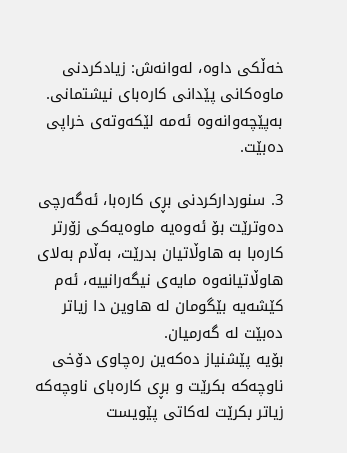خه‌ڵكى داوه‌، له‌وانه‌ش: زیادكردنى ماوه‌كانى پێدانى كاره‌بای نیشتمانى. به‌پێچه‌وانه‌وه‌ ئه‌مه‌ لێكه‌وته‌ى خراپی ده‌بێت.

3. سنورداركردنى بڕی كاره‌با، ئه‌گه‌رچی ده‌وترێت بۆ ئه‌وه‌یه‌ ماوه‌یه‌كى زۆرتر كاره‌با به‌ هاوڵاتیان بدرێت، به‌ڵام به‌لای هاوڵاتیانه‌وه‌ مایه‌ى نیگه‌رانییه‌، ئه‌م كێشه‌یه‌ بێگومان له‌ هاوین دا زیاتر ده‌بێت له‌ گه‌رمیان.
بۆیه‌ پێشنیاز ده‌كه‌ین ره‌چاوى دۆخی ناوچه‌كه‌ بكرێت و بڕی كاره‌بای ناوچه‌كه‌ زیاتر بكرێت له‌كاتى پێویست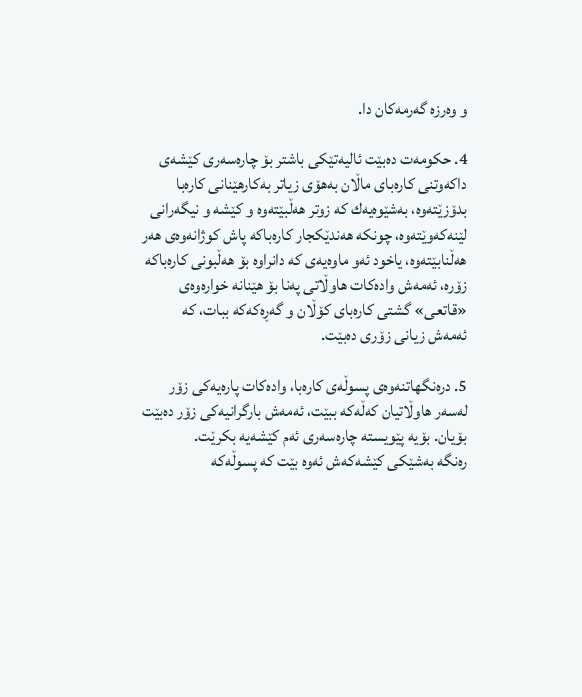و وه‌رزه‌ گه‌رمه‌كان دا.

4. حكومه‌ت ده‌بێت ئالیه‌تێكى باشتر بۆ چاره‌سه‌رى كێشه‌ى داكه‌وتنى كاره‌بای ماڵان به‌هۆی زیاتر به‌كارهێنانى كاره‌با بدۆزێته‌وه،‌ به‌شێوه‌یه‌ك كه‌ زوتر هه‌ڵبێته‌وه‌ و كێشه‌ و نیگه‌رانى لێنه‌كه‌وێته‌وه‌، چونكه‌ هه‌ندێكجار كاره‌باكه‌ پاش كوژانه‌وه‌ى هه‌ر هه‌ڵنابێته‌وه‌، یاخود ئه‌و ماوه‌یه‌ى كه‌ دانراوه‌ بۆ هه‌ڵبونى كاره‌باكه‌ زۆره‌، ئه‌مه‌ش واده‌كات هاوڵاتی په‌نا بۆ هێنانه‌ خواره‌وه‌ى «قاتعی» گشتى كاره‌بای كۆڵان و گه‌ڕه‌كه‌كه‌ ببات، كه‌ ئه‌مه‌ش زیانی زۆرى ده‌بێت.

5. دره‌نگهاتنه‌وه‌ى پسوڵه‌ى كاره‌با، واده‌كات پاره‌یه‌كى زۆر له‌سه‌ر هاوڵاتیان كه‌ڵه‌كه‌ ببێت، ئه‌مه‌ش بارگرانیه‌كى زۆر ده‌بێت بۆیان. بۆیه‌ پێویسته‌ چاره‌سه‌رى ئه‌م كێشه‌یه‌ بكرێت.
ره‌نگه‌ به‌شێكى كێشه‌كه‌ش ئه‌وه‌ بێت كه‌ پسوڵه‌كه‌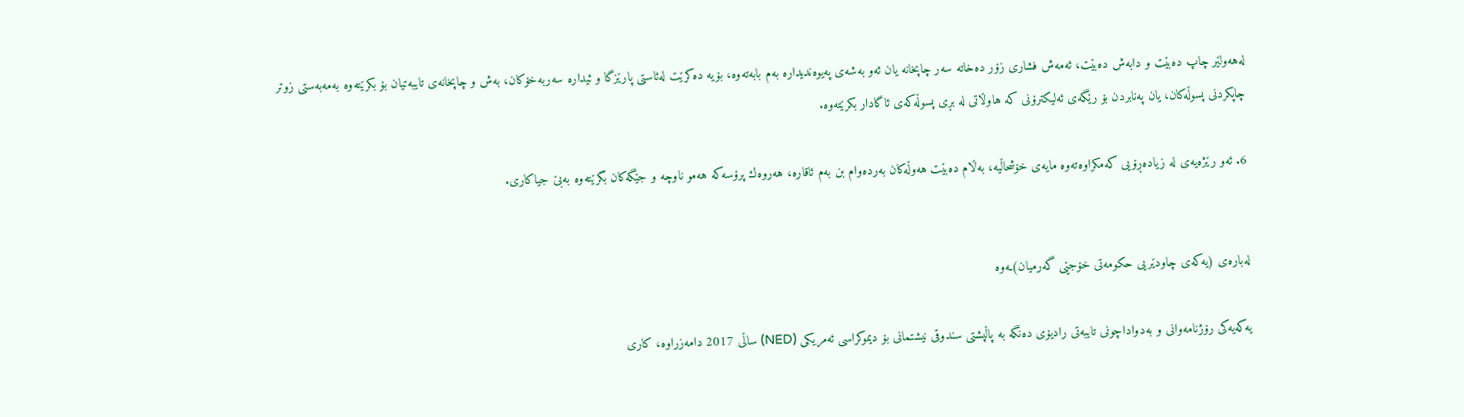له‌هه‌ولێر چاپ ده‌بێت و دابه‌ش ده‌بێت، ئه‌مه‌ش فشاری زۆر ده‌خاته‌ سه‌ر چاپخانه‌ یان ئه‌و به‌شه‌ى په‌یوه‌ندیداره‌ به‌م بابه‌ته‌وه‌، بۆیه‌ ده‌كرێت له‌ئاستى پارێزگا و ئیداره‌ سه‌ربه‌خۆكان، به‌ش و چاپخانه‌ى تایبه‌تیان بۆ بكرێته‌وه‌ به‌مه‌به‌ستى زوتر چاپكردنى پسوڵه‌كان، یان په‌نابردن بۆ رێگه‌ى ئه‌لیكترۆنى كه‌ هاوڵاتى له‌ بڕی پسوڵه‌كه‌ى ئاگادار بكرێته‌وه‌.

6. ئه‌و رێژه‌یه‌ى له‌ زیاده‌ڕۆیی كه‌مكراوه‌ته‌وه‌ مایه‌ى خۆشحاڵیه‌، به‌ڵام ده‌بێت هه‌وڵه‌كان به‌رده‌وام بن به‌م ئاقاره‌، هه‌روه‌ك پرۆسه‌كه‌ هه‌مو ناوچه‌ و جێگه‌كان بگرێته‌وه‌ به‌بێ جیاكارى.


له‌باره‌ى (یه‌كه‌ى چاودێریی حكومه‌تى خۆجێی گه‌رمیان)ـه‌وه‌

یه‌كه‌یه‌كى رۆژنامه‌وانى و به‌دواداچونى تایبه‌تى رادیۆی ده‌نگه‌ به‌ پاڵپشتی سندوقی نیشتمانى بۆ دیموكراسی ئه‌مریكی (NED) ساڵی 2017 دامه‌زراوه‌، كارى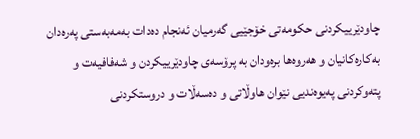چاودێرییكردنى حكومه‌تى خۆجێیی گه‌رمیان ئه‌نجام ده‌دات به‌مه‌به‌ستى په‌ره‌دان به‌كاره‌كانیان و هه‌روه‌ها بره‌ودان به‌ پرۆسه‌ى چاودێرییكردن و شه‌فافیه‌ت و پته‌وكردنى په‌یوه‌ندیی نێوان هاوڵاتى و ده‌سه‌ڵات و دروستكردنى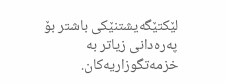لێكتێگه‌یشتنێكى باشتر بۆ په‌ره‌دانى زیاتر به‌ خزمه‌تگوزاریه‌كان.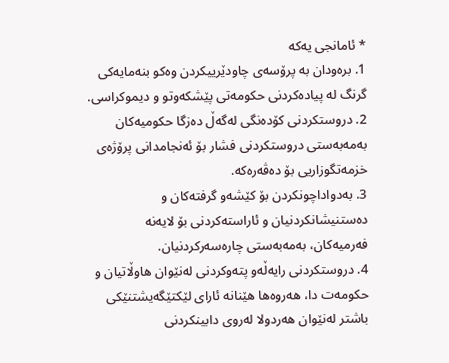* ئامانجى یه‌كه‌
1. بره‌ودان به‌ پرۆسه‌ى چاودێرییكردن وه‌كو بنه‌مایه‌كى گرنگ له‌ پیاده‌كردنى حكومه‌تی پێشكه‌وتو و دیموكراسی.
2. دروستكردنى كۆده‌نگى له‌گه‌ڵ ده‌زگا حكومیه‌كان به‌مه‌به‌ستى دروستكردنى فشار بۆ ئه‌نجامدانى پرۆژه‌ى خزمه‌تگوزاریی بۆ ده‌ڤه‌ره‌كه‌.
3. به‌دواداچونكردن بۆ كێشه‌و گرفته‌كان و ده‌ستنیشانكردنیان و ئاراسته‌كردنى بۆ لایه‌نه‌ فه‌رمیه‌كان، به‌مه‌به‌ستى چاره‌سه‌ركردنیان.
4. دروستكردنى رایه‌ڵه‌و پته‌وكردنى له‌نێوان هاوڵاتیان و حكومه‌ت دا، هه‌روه‌ها هێنانه‌ ئاراى لێكتێگه‌یشتنێكى باشتر له‌نێوان هه‌ردولا له‌روى دابینكردنى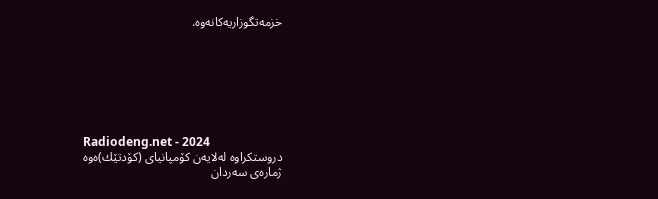خزمه‌تگوزاریه‌كانه‌وه‌.







Radiodeng.net - 2024
دروستکراوە لەلایەن کۆمپانیای (کۆدتێك)ەوە
ژمارەی سەردان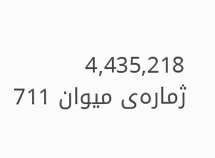4,435,218     ژمارەی میوان 711